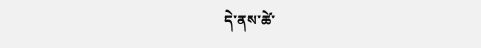དེ་ནས་ཚེ་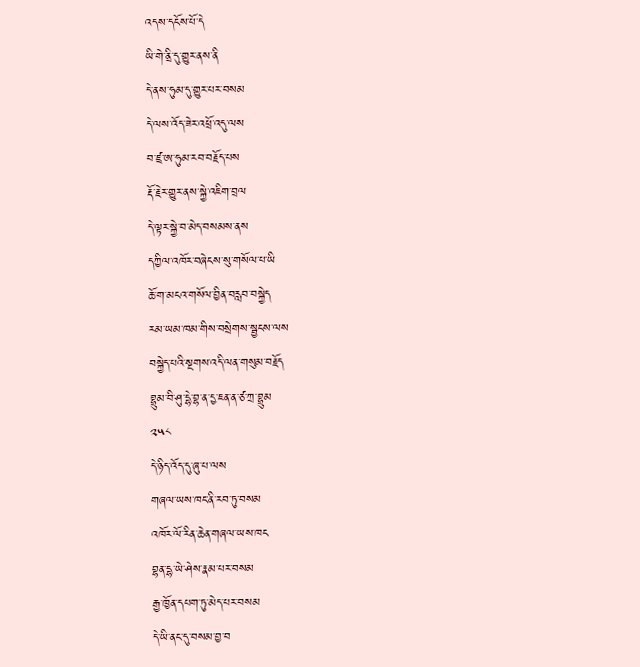འདས་དངོས་པོ་དེ
ཡི་གེ་ནྲི་དུ་གྱུར་ནས་ནི
དེ་ནས་ཧུམ་དུ་གྱུར་པར་བསམ
དེ་ལས་འོད་ཟེར་འཕྲོ་འདུ་ལས
བ་ཛྲ་ཨ་ཧུམ་རབ་བརྗོད་པས
རྡོ་རྗེར་གྱུར་ནས་སྐྱེ་འཇིག་བྲལ
དེ་ལྟར་སྐྱེ་བ་མེད་བསམས་ནས
དཀྱིལ་འཁོར་བཞེངས་སུ་གསོལ་པ་ཡི
ཆོ་ག་མངའ་གསོལ་བྱིན་བརླབ་བསྐྱེད
རམ་ཡམ་ཁམ་གིས་བསྲེགས་སྦྱངས་ལས
བསྐྱེད་པའི་སྔགས་འདི་ལན་གསུམ་བརྗོད
བྷྲུམ་བི་ཤུ་དྷེ་བྷ་ན་དྱ་ཇན་ན་ཙ་ཀྲ་བྷྲུམ
༢༥༨
དེ་ཉིད་འོད་དུ་ཞུ་པ་ལས
གཞལ་ཡས་ཁང་ནི་རབ་ཏུ་བསམ
འཁོར་ལོ་རིན་ཆེན་གཞལ་ཡས་ཁང
བྷན་དྷ་ཡེ་ཤེས་རྣམ་པར་བསམ
རྒྱ་ཁྱོན་དཔག་ཏུ་མེད་པར་བསམ
དེ་ཡི་ནང་དུ་བསམ་བྱ་བ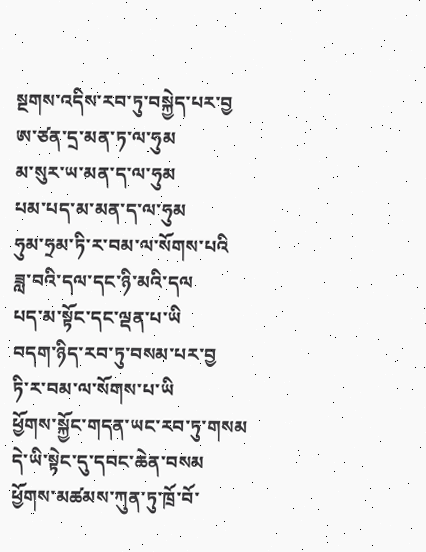སྔགས་འདིས་རབ་ཏུ་བསྐྱེད་པར་བྱ
ཨ་ཙན་དྲ་མན་ཏ་ལ་ཧུམ
མ་སུར་ཡ་མན་ད་ལ་ཧུམ
པམ་པད་མ་མན་ད་ལ་ཧུམ
ཧུམ་ཧྲམ་ཏི་ར་བམ་ལ་སོགས་པའི
ཟླ་བའི་དལ་དང་ཉི་མའི་དལ
པད་མ་སྟོང་དང་ལྡན་པ་ཡི
བདག་ཉིད་རབ་ཏུ་བསམ་པར་བྱ
ཏི་ར་བམ་ལ་སོགས་པ་ཡི
ཕྱོགས་སྐྱོང་གདན་ཡང་རབ་ཏུ་གསམ
དེ་ཡི་སྟེང་དུ་དབང་ཆེན་བསམ
ཕྱོགས་མཚམས་ཀུན་ཏུ་ཁྲོ་བོ་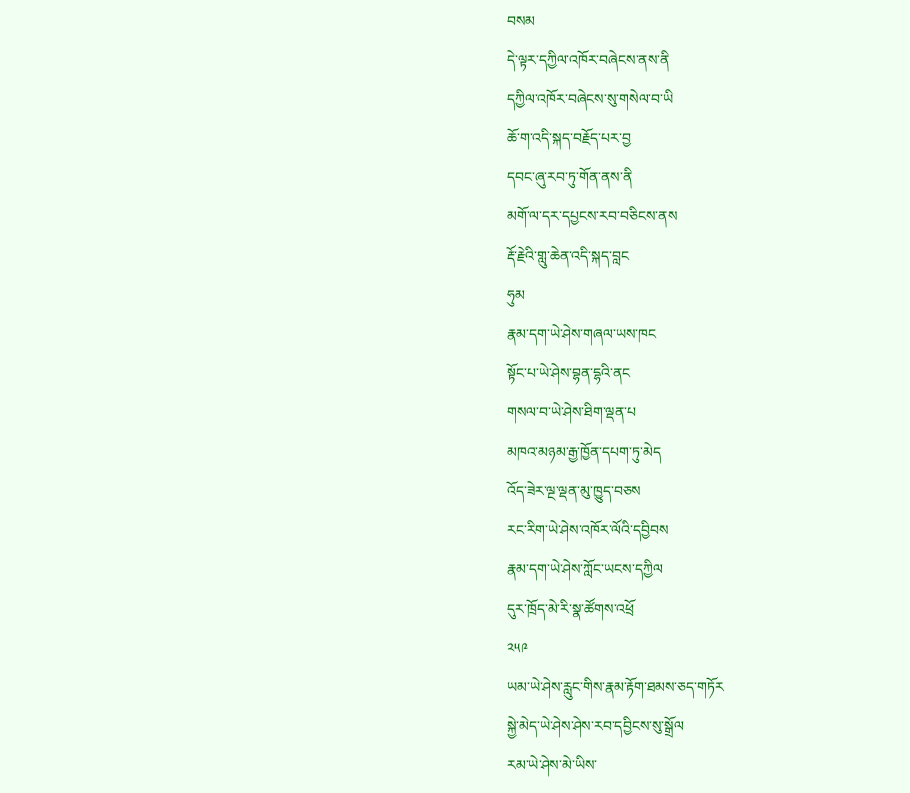བསམ
དེ་ལྟར་དཀྱིལ་འཁོར་བཞེངས་ནས་ནི
དཀྱིལ་འཁོར་བཞེངས་སུ་གསེལ་བ་ཡི
ཆོ་ག་འདི་སྐད་བརྗོད་པར་བྱ
དབང་ཞུ་རབ་ཏུ་གོན་ནས་ནི
མགོ་ལ་དར་དཔྱངས་རབ་བཅིངས་ནས
རྡོ་རྗེའི་གླུ་ཆེན་འདི་སྐད་བླང
ཧུམ
རྣམ་དག་ཡེ་ཤེས་གཞལ་ཡས་ཁང
སྟོང་པ་ཡེ་ཤེས་བྷན་དྷའི་ནང
གསལ་བ་ཡེ་ཤེས་ཐིག་ལྡན་པ
མཁའ་མཉམ་རྒྱ་ཁྱོན་དཔག་ཏུ་མེད
འོད་ཟེར་ལྔ་ལྡན་མུ་ཁྱུད་བཅས
རང་རིག་ཡེ་ཤེས་འཁོར་ལོའི་དབྱིབས
རྣམ་དག་ཡེ་ཤེས་ཀློང་ཡངས་དཀྱིལ
དུར་ཁྲོད་མེ་རི་སྣ་ཚོགས་འཕྲོ
༢༥༩
ཡམ་ཡེ་ཤེས་རླུང་གིས་རྣམ་རྟོག་ཐམས་ཅད་གཏོར
སྐྱེ་མེད་ཡེ་ཤེས་ཤེས་རབ་དབྱིངས་སུ་སྒྲོལ
རམ་ཡེ་ཤེས་མེ་ཡིས་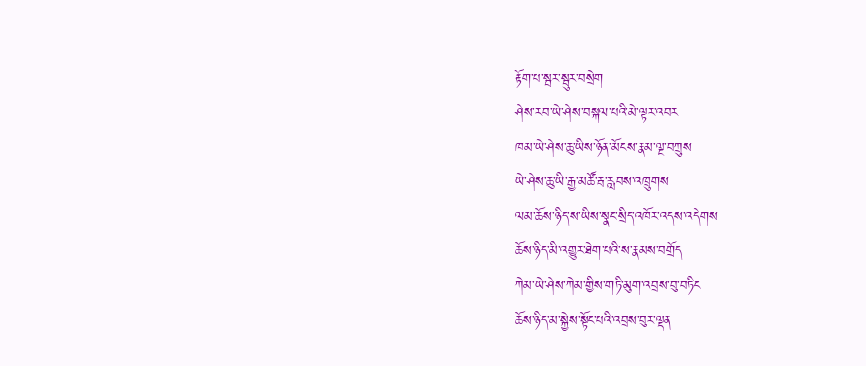རྟོག་པ་སྦར་སྦུར་བསྲེག
ཤེས་རབ་ཡེ་ཤེས་བསྐལ་པའི་མེ་ལྟར་འབར
ཁམ་ཡེ་ཤེས་ཆུ་ཡིས་ཉོན་མོངས་རྣམ་ལྔ་བཀྲུས
ཡེ་ཤེས་ཆུ་ཡི་རྒྱ་མཚོ་རྦ་རླབས་འཁྲུགས
ལམ་ཆོས་ཉིད་ས་ཡིས་སྣང་སྲིད་འཁོར་འདས་འདེགས
ཆོས་ཉིད་མི་འགྱུར་ཐེག་པའི་ས་རྣམས་བགྲོད
ཀེམ་ཡེ་ཤེས་ཀེམ་གྱིས་གཏི་མུག་འབྲས་བུ་བཏིང
ཆོས་ཉིད་མ་སྐྱེས་སྟོང་པའི་འབྲས་བུར་ལྡན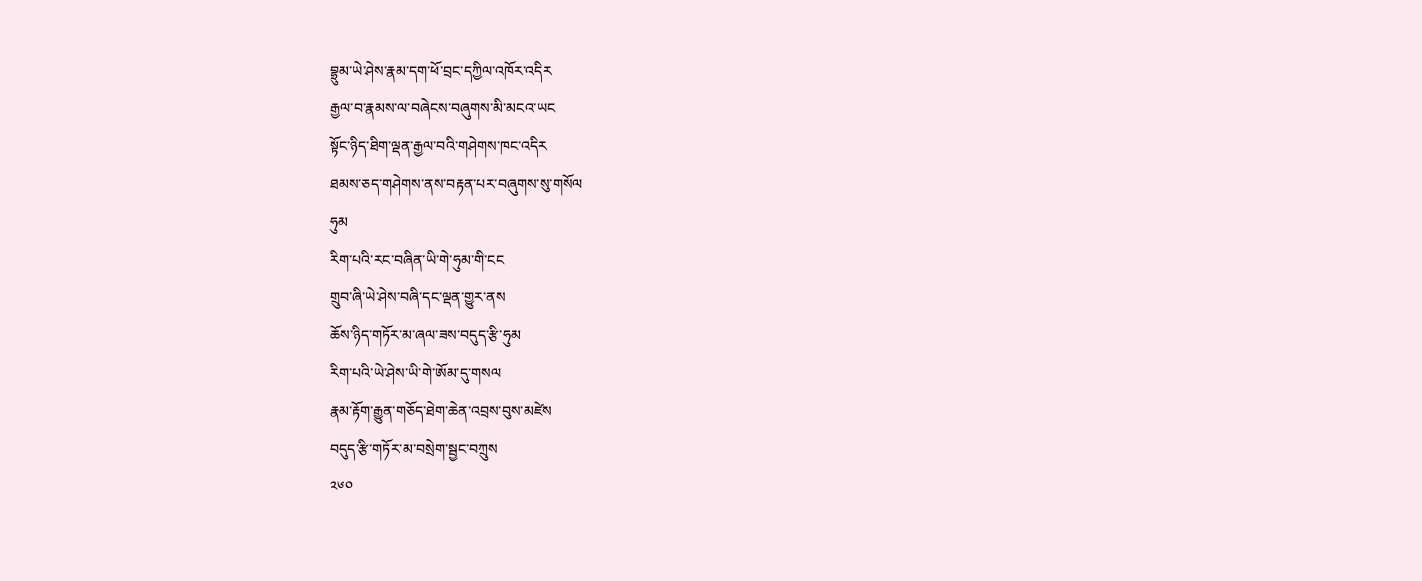བྷྲུམ་ཡེ་ཤེས་རྣམ་དག་ཕོ་བྲང་དཀྱིལ་འཁོར་འདིར
རྒྱལ་བ་རྣམས་ལ་བཞེངས་བཞུགས་མི་མངའ་ཡང
སྟོང་ཉིད་ཐིག་ལྡན་རྒྱལ་བའི་གཤེགས་ཁང་འདིར
ཐམས་ཅད་གཤེགས་ནས་བརྟན་པར་བཞུགས་སུ་གསོལ
ཧུམ
རིག་པའི་རང་བཞིན་ཡི་གེ་ཧུམ་གི་ངང
གྲུབ་ཞི་ཡེ་ཤེས་བཞི་དང་ལྡན་གྱུར་ནས
ཆོས་ཉིད་གཏོར་མ་ཞལ་ཟས་བདུད་རྩི་ཧུམ
རིག་པའི་ཡེ་ཤེས་ཡི་གེ་ཨོམ་དུ་གསལ
རྣམ་རྟོག་རྒྱུན་གཅོད་ཐེག་ཆེན་འབྲས་བུས་མཛེས
བདུད་རྩི་གཏོར་མ་བསྲེག་སྦྱང་བཀྲུས
༢༦༠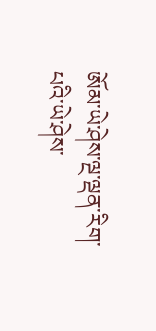ཨོམ་ཡེ་ཤེས་ལྔ་ལྡན་རིག་པའི་ཡེ་ཤེས་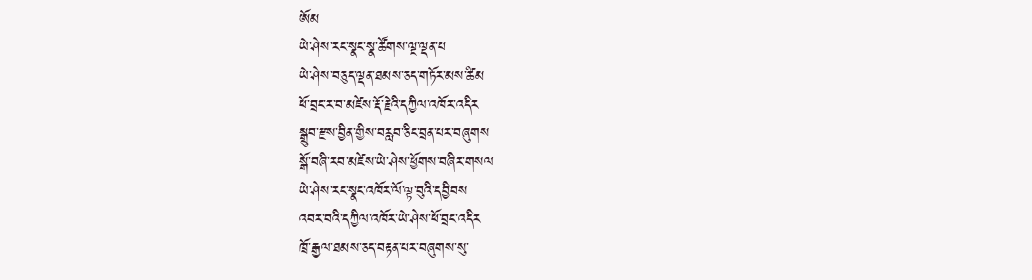ཨོམ
ཡེ་ཤེས་རང་སྣང་སྣ་ཚོགས་ལྔ་ལྡན་པ
ཡེ་ཤེས་བཅུད་ལྡན་ཐམས་ཅད་གཏོར་མས་ཚིམ
ཕོ་བྲང་ར་བ་མཛེས་རྡོ་རྗེའི་དཀྱིལ་འཁོར་འདིར
སྒྲུབ་རྫས་བྱིན་གྱིས་བརླབ་ཅིང་བྲན་པར་བཞུགས
སྒོ་བཞི་རབ་མཛེས་ཡེ་ཤེས་ཕྱོགས་བཞིར་གསལ
ཡེ་ཤེས་རང་སྣང་འཁོར་ལོ་ལྟ་བུའི་དབྱིབས
འབར་བའི་དཀྱིལ་འཁོར་ཡེ་ཤེས་ཕོ་བྲང་འདིར
ཁྲོ་རྒྱལ་ཐམས་ཅད་བརྟན་པར་བཞུགས་སུ་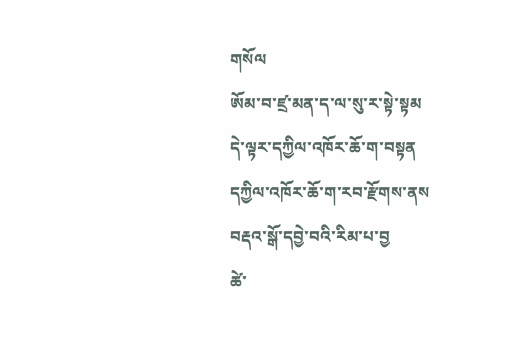གསོལ
ཨོམ་བ་ཛྲ་མན་ད་ལ་སུ་ར་སྟེ་སྟམ
དེ་ལྟར་དཀྱིལ་འཁོར་ཆོ་ག་བསྟན
དཀྱིལ་འཁོར་ཆོ་ག་རབ་རྫོགས་ནས
བརྡའ་སྒོ་དབྱེ་བའི་རིམ་པ་བྱ
ཚེ་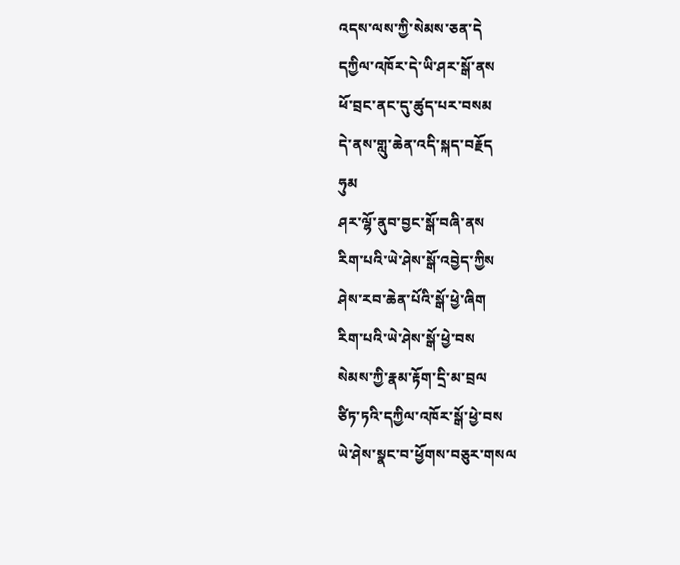འདས་ལས་ཀྱི་སེམས་ཅན་དེ
དཀྱིལ་འཁོར་དེ་ཡི་ཤར་སྒོ་ནས
ཕོ་བྲང་ནང་དུ་ཚུད་པར་བསམ
དེ་ནས་གླུ་ཆེན་འདི་སྐད་བརྗོད
ཧུམ
ཤར་ལྷོ་ནུབ་བྱང་སྒོ་བཞི་ནས
རིག་པའི་ཡེ་ཤེས་སྒོ་འབྱེད་ཀྱིས
ཤེས་རབ་ཆེན་པོའི་སྒོ་ཕྱེ་ཞིག
རིག་པའི་ཡེ་ཤེས་སྒོ་ཕྱེ་བས
སེམས་ཀྱི་རྣམ་རྟོག་དྲི་མ་བྲལ
ཙིཏ་ཏའི་དཀྱིལ་འཁོར་སྒོ་ཕྱེ་བས
ཡེ་ཤེས་སྣང་བ་ཕྱོགས་བཅུར་གསལ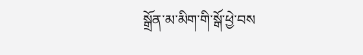སྒྲོན་མ་མིག་གི་སྒོ་ཕྱེ་བས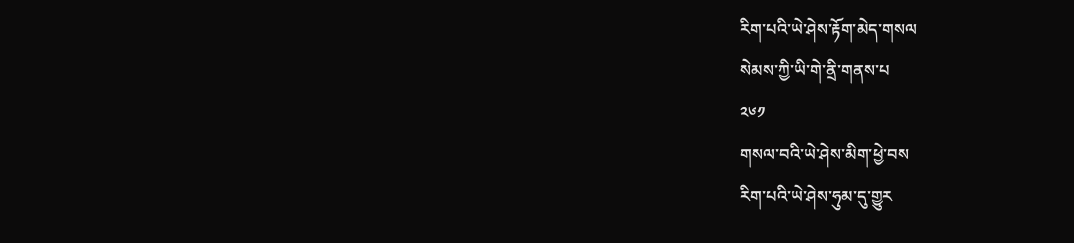རིག་པའི་ཡེ་ཤེས་རྟོག་མེད་གསལ
སེམས་ཀྱི་ཡི་གེ་ནྲི་གནས་པ
༢༦༡
གསལ་བའི་ཡེ་ཤེས་མིག་ཕྱེ་བས
རིག་པའི་ཡེ་ཤེས་ཧུམ་དུ་གྱུར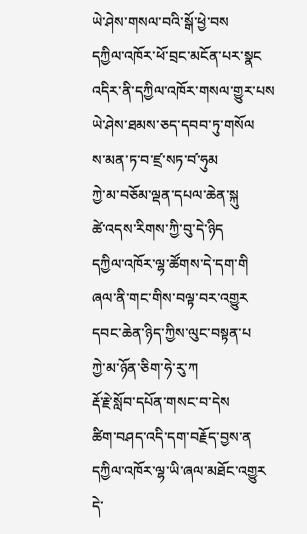ཡེ་ཤེས་གསལ་བའི་སྒོ་ཕྱེ་བས
དཀྱིལ་འཁོར་ཕོ་བྲང་མངོན་པར་སྣང
འདིར་ནི་དཀྱིལ་འཁོར་གསལ་གྱུར་པས
ཡེ་ཤེས་ཐམས་ཅད་དབབ་ཏུ་གསོལ
ས་མན་ཏ་བ་ཛྲ་སཏ་བ༹་ཧུམ
ཀྱེ་མ་བཅོམ་ལྡན་དཔལ་ཆེན་སྐུ
ཚེ་འདས་རིགས་ཀྱི་བུ་དེ་ཉིད
དཀྱིལ་འཁོར་ལྷ་ཚོགས་དེ་དག་གི
ཞལ་ནི་གང་གིས་བལྟ་བར་འགྱུར
དབང་ཆེན་ཉིད་ཀྱིས་ལུང་བསྟན་པ
ཀྱེ་མ་ཉོན་ཅིག་ཧེ་རུ་ཀ
རྡོ་རྗེ་སློབ་དཔོན་གསང་བ་དེས
ཚིག་བཤད་འདི་དག་བརྗོད་བྱས་ན
དཀྱིལ་འཁོར་ལྷ་ཡི་ཞལ་མཐོང་འགྱུར
དེ་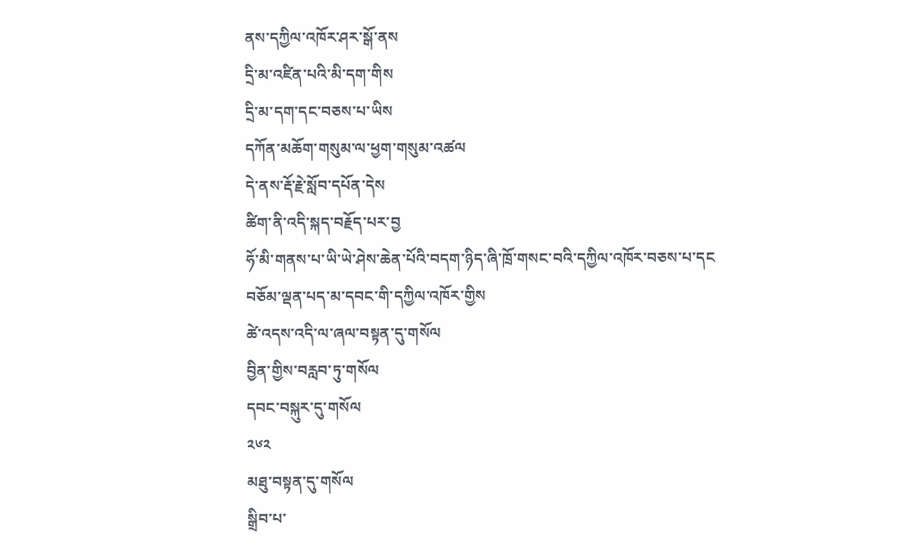ནས་དཀྱིལ་འཁོར་ཤར་སྒོ་ནས
དྲི་མ་འཛིན་པའི་མི་དག་གིས
དྲི་མ་དག་དང་བཅས་པ་ཡིས
དཀོན་མཆོག་གསུམ་ལ་ཕྱག་གསུམ་འཚལ
དེ་ནས་རྡོ་རྗེ་སློབ་དཔོན་དེས
ཚིག་ནི་འདི་སྐད་བརྗོད་པར་བྱ
ཧོ་མི་གནས་པ་ཡི་ཡེ་ཤེས་ཆེན་པོའི་བདག་ཉིད་ཞི་ཁྲོ་གསང་བའི་དཀྱིལ་འཁོར་བཅས་པ་དང
བཅོམ་ལྡན་པད་མ་དབང་གི་དཀྱིལ་འཁོར་གྱིས
ཚེ་འདས་འདི་ལ་ཞལ་བསྟན་དུ་གསོལ
བྱིན་གྱིས་བརླབ་ཏུ་གསོལ
དབང་བསྐུར་དུ་གསོལ
༢༦༢
མཐུ་བསྟན་དུ་གསོལ
སྒྲིབ་པ་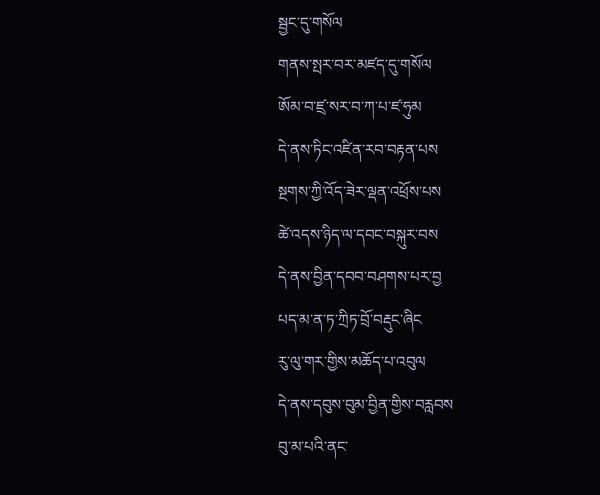སྦྱང་དུ་གསོལ
གནས་སྤར་བར་མཛད་དུ་གསོལ
ཨོམ་བ་ཛྲ་སར་བ་ཀ་པ་ཛ་ཧུམ
དེ་ནས་ཏིང་འཛིན་རབ་བརྟན་པས
སྔགས་ཀྱི་འོད་ཟེར་ལྡན་འཕྲོས་པས
ཚེ་འདས་ཉིད་ལ་དབང་བསྐུར་བས
དེ་ནས་བྱིན་དབབ་བཤགས་པར་བྱ
པད་མ་ན་ཏ་ཀྲིཏ་བྲོ་བརྡུང་ཞིང
རུ་ལུ་གར་གྱིས་མཆོད་པ་འབུལ
དེ་ནས་དབུས་བུམ་བྱིན་གྱིས་བརླབས
བུ་མ་པའི་ནང་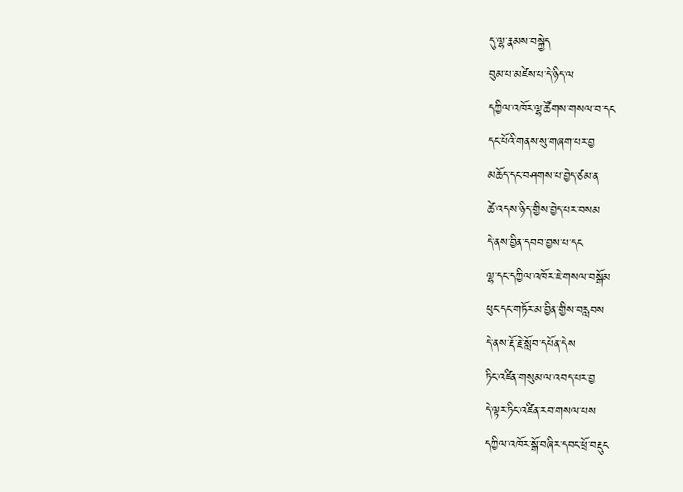དུ་ལྷ་རྣམས་བསྐྱེད
བུམ་པ་མཛེས་པ་དེ་ཉིད་ལ
དཀྱིལ་འཁོར་ལྷ་ཚོགས་གསལ་བ་དང
དང་པོའི་གནས་སུ་གཞག་པར་བྱ
མཆོད་དང་བཤགས་པ་བྱེད་ཙམ་ན
ཚེ་འདས་ཉིད་གྱིས་བྱེད་པར་བསམ
དེ་ནས་བྱིན་དབབ་བྱས་པ་དང
ལྷ་དང་དཀྱིལ་འཁོར་ཇེ་གསལ་བསྒོམ
ཕུང་དང་གཏོར་མ་བྱིན་གྱིས་བརླབས
དེ་ནས་རྡོ་རྗེ་སློབ་དཔོན་དེས
ཏིང་འཛིན་གསུམ་ལ་འབད་པར་བྱ
དེ་ལྟར་ཏིང་འཛིན་རབ་གསལ་པས
དཀྱིལ་འཁོར་སྒོ་བཞིར་དབང་ཕྲོ་བརྡུང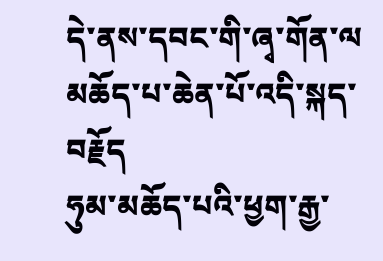དེ་ནས་དབང་གི་ཞྭ་གོན་ལ
མཆོད་པ་ཆེན་པོ་འདི་སྐད་བརྗོད
ཧུམ་མཆོད་པའི་ཕྱག་རྒྱ་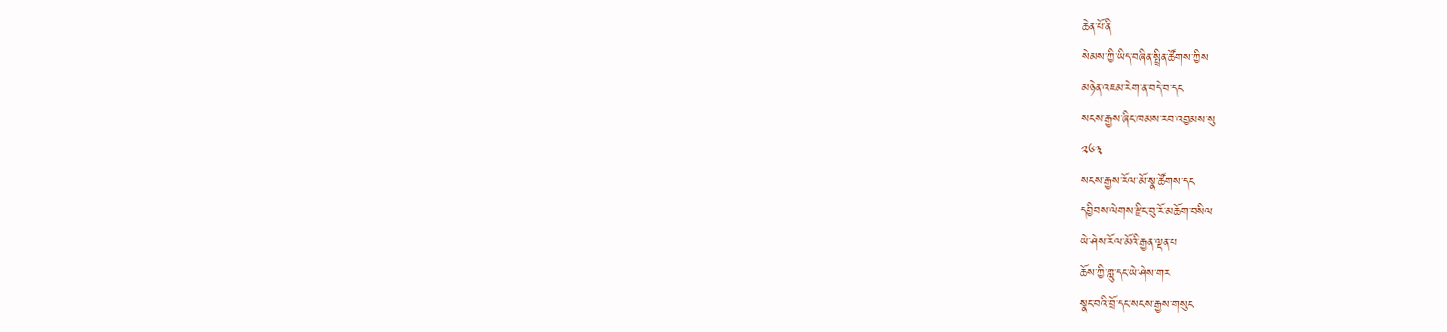ཆེན་པོ་ནི
སེམས་ཀྱི་ཡིད་བཞིན་སྤྲིན་ཚོགས་ཀྱིས
མཉེན་འཇམ་རེག་ན་བདེ་བ་དང
སངས་རྒྱས་ཞིང་ཁམས་རབ་འབྱམས་སུ
༢༦༣
སངས་རྒྱས་རོལ་མོ་སྣ་ཚོགས་དང
དབྱིབས་ལེགས་རྫིང་བུ་རོ་མཆོག་བསིལ
ཡེ་ཤེས་རོལ་མོའི་རྒྱན་ལྡན་པ
ཆོས་ཀྱི་གླུ་དང་ཡེ་ཤེས་གར
སྣང་བའི་བྲོ་དང་སངས་རྒྱས་གསུང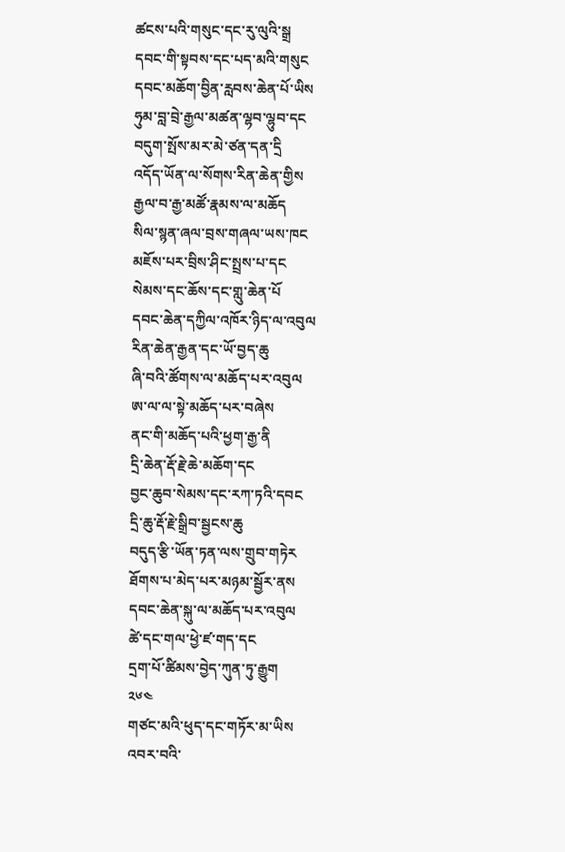ཚངས་པའི་གསུང་དང་རུ་ལུའི་སྒྲ
དབང་གི་སྟབས་དང་པད་མའི་གསུང
དབང་མཆོག་བྱིན་རླབས་ཆེན་པོ་ཡིས
ཧུམ་བླ་བྲེ་རྒྱལ་མཚན་ལྷབ་ལྷུབ་དང
བདུག་སྤོས་མར་མེ་ཙན་དན་དྲི
འདོད་ཡོན་ལ་སོགས་རིན་ཆེན་གྱིས
རྒྱལ་བ་རྒྱ་མཚོ་རྣམས་ལ་མཆོད
སིལ་སྙན་ཞལ་བྲས་གཞལ་ཡས་ཁང
མཇོས་པར་བྲིས་ཤིང་སྤྲས་པ་དང
སེམས་དང་ཆོས་དང་གླུ་ཆེན་པོ
དབང་ཆེན་དཀྱིལ་འཁོར་ཉིད་ལ་འབུལ
རིན་ཆེན་རྒྱན་དང་ཡོ་བྱད་ཆུ
ཞི་བའི་ཚོགས་ལ་མཆོད་པར་འབུལ
ཨ་ལ་ལ་སྟེ་མཆོད་པར་བཞེས
ནང་གི་མཆོད་པའི་ཕྱག་རྒྱ་ནི
དྲི་ཆེན་རྡོ་རྗེ་ཆེ་མཆོག་དང
བྱང་ཆུབ་སེམས་དང་རཀ་ཏའི་དབང
དྲི་ཆུ་རྡོ་རྗེ་སྒྲིབ་སྦྱངས་ཆུ
བདུད་རྩི་ཡོན་ཏན་ལས་གྲུབ་གཏེར
ཐོགས་པ་མེད་པར་མཉམ་སྦྱོར་ནས
དབང་ཆེན་སྐུ་ལ་མཆོད་པར་འབུལ
ཚེ་དང་གལ་ཕྱེ་ཛ་གད་དང
དྲག་པོ་ཚིམས་བྱེད་ཀུན་ཏུ་རྒྱུག
༢༦༤
གཙང་མའི་ཕུད་དང་གཏོར་མ་ཡིས
འབར་བའི་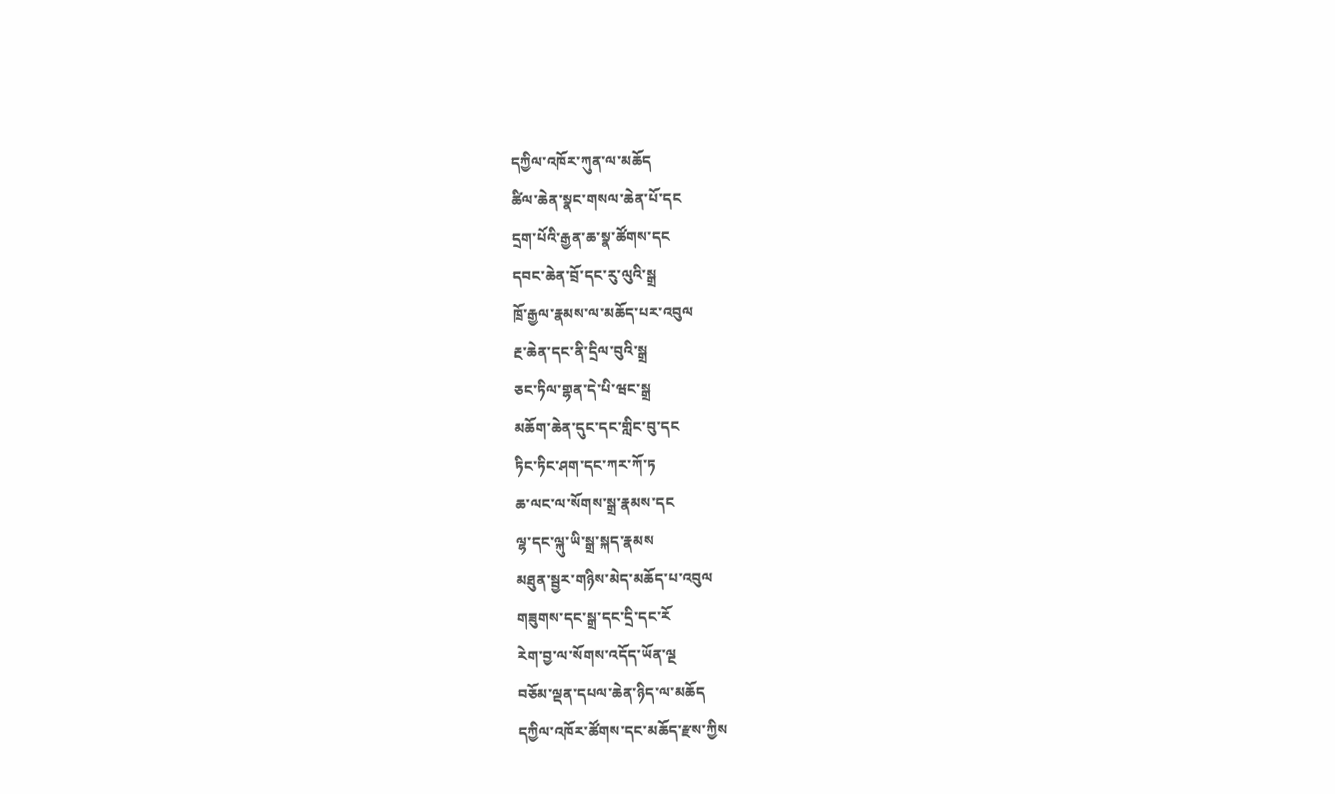དཀྱིལ་འཁོར་ཀུན་ལ་མཆོད
ཚིལ་ཆེན་སྣང་གསལ་ཆེན་པོ་དང
དྲག་པོའི་རྒྱན་ཆ་སྣ་ཚོགས་དང
དབང་ཆེན་བྲོ་དང་རུ་ལུའི་སྒྲ
ཁྲོ་རྒྱལ་རྣམས་ལ་མཆོད་པར་འབུལ
རྔ་ཆེན་དང་ནི་དྲིལ་བུའི་སྒྲ
ཅང་ཏིལ་གྷན་དེ་པི་ཝང་སྒྲ
མཆོག་ཆེན་དུང་དང་གླིང་བུ་དང
ཏིང་ཏིང་ཤག་དང་ཀར་ཀོ་ཏ
ཆ་ལང་ལ་སོགས་སྒྲ་རྣམས་དང
ལྷ་དང་ལྐུ་ཡི་སྒྲ་སྐད་རྣམས
མཐུན་སྦྱར་གཉིས་མེད་མཆོད་པ་འབུལ
གཟུགས་དང་སྒྲ་དང་དྲི་དང་རོ
རེག་བྱ་ལ་སོགས་འདོད་ཡོན་ལྔ
བཅོམ་ལྡན་དཔལ་ཆེན་ཉིད་ལ་མཆོད
དཀྱིལ་འཁོར་ཚོགས་དང་མཆོད་རྫས་ཀྱིས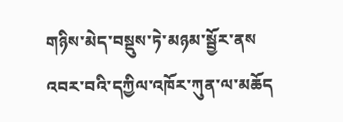གཉིས་མེད་བསྡུས་ཏེ་མཉམ་སྦྱོར་ནས
འབར་བའི་དཀྱིལ་འཁོར་ཀུན་ལ་མཆོད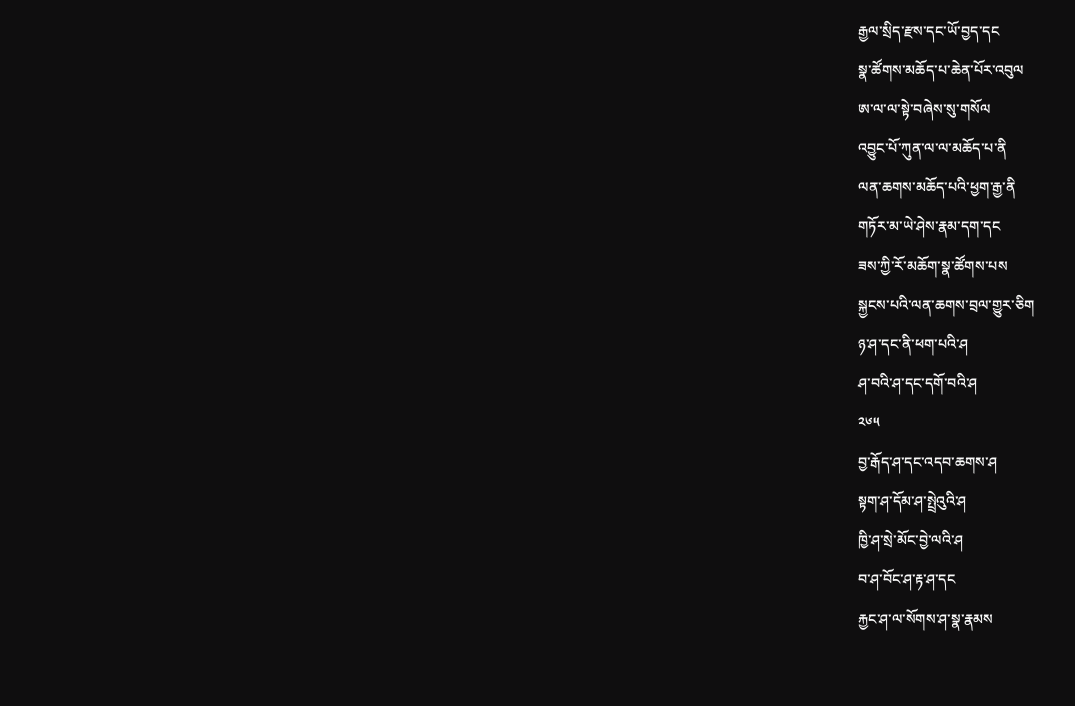རྒྱལ་སྲིད་རྫས་དང་ཡོ་བྱད་དང
སྣ་ཚོགས་མཆོད་པ་ཆེན་པོར་འབུལ
ཨ་ལ་ལ་སྟེ་བཞེས་སུ་གསོལ
འབྱུང་པོ་ཀུན་ལ་ལ་མཆོད་པ་ནི
ལན་ཆགས་མཆོད་པའི་ཕྱག་རྒྱ་ནི
གཏོར་མ་ཡེ་ཤེས་རྣམ་དག་དང
ཟས་ཀྱི་རོ་མཆོག་སྣ་ཚོགས་པས
སྐྱངས་པའི་ལན་ཆགས་བྲལ་གྱུར་ཅིག
ཉ་ཤ་དང་ནི་ཕག་པའི་ཤ
ཤ་བའི་ཤ་དང་དགོ་བའི་ཤ
༢༦༥
བྱ་རྒོད་ཤ་དང་འདབ་ཆགས་ཤ
སྟག་ཤ་དོམ་ཤ་སྤྲེའུའི་ཤ
ཁྱི་ཤ་སྲེ་མོང་བྱེ་ལའི་ཤ
བ་ཤ་བོང་ཤ་རྟ་ཤ་དང
རྐྱང་ཤ་ལ་སོགས་ཤ་སྣ་རྣམས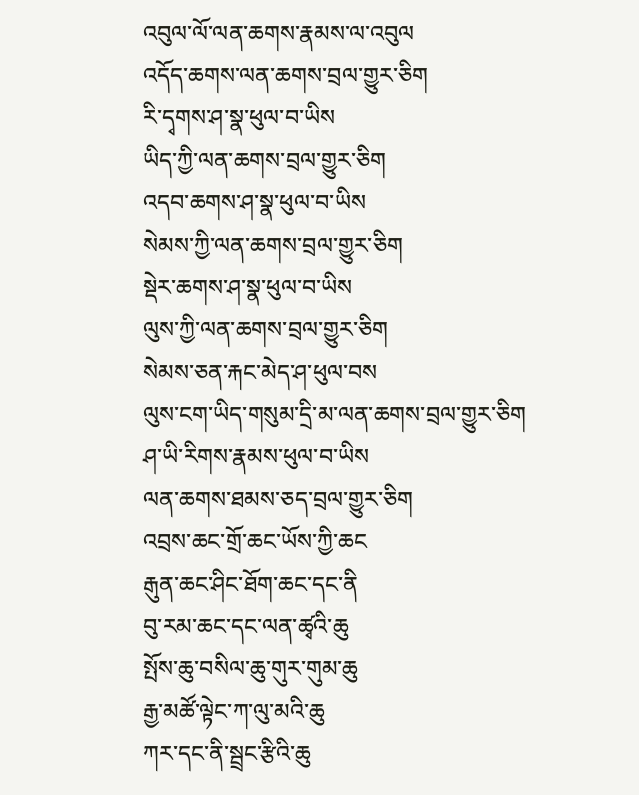འབུལ་ལོ་ལན་ཆགས་རྣམས་ལ་འབུལ
འདོད་ཆགས་ལན་ཆགས་བྲལ་གྱུར་ཅིག
རི་དྭགས་ཤ་སྣ་ཕུལ་བ་ཡིས
ཡིད་ཀྱི་ལན་ཆགས་བྲལ་གྱུར་ཅིག
འདབ་ཆགས་ཤ་སྣ་ཕུལ་བ་ཡིས
སེམས་ཀྱི་ལན་ཆགས་བྲལ་གྱུར་ཅིག
སྡེར་ཆགས་ཤ་སྣ་ཕུལ་བ་ཡིས
ལུས་ཀྱི་ལན་ཆགས་བྲལ་གྱུར་ཅིག
སེམས་ཅན་རྐང་མེད་ཤ་ཕུལ་བས
ལུས་ངག་ཡིད་གསུམ་དྲི་མ་ལན་ཆགས་བྲལ་གྱུར་ཅིག
ཤ་ཡི་རིགས་རྣམས་ཕུལ་བ་ཡིས
ལན་ཆགས་ཐམས་ཅད་བྲལ་གྱུར་ཅིག
འབྲས་ཆང་གྲོ་ཆང་ཡོས་ཀྱི་ཆང
རྒུན་ཆང་ཤིང་ཐོག་ཆང་དང་ནི
བུ་རམ་ཆང་དང་ལན་ཚྭའི་ཆུ
སྤོས་ཆུ་བསིལ་ཆུ་གུར་གུམ་ཆུ
རྒྱ་མཚོ་ལྟེང་ཀ་ལུ་མའི་ཆུ
ཀར་དང་ནི་སྦྲང་རྩིའི་ཆུ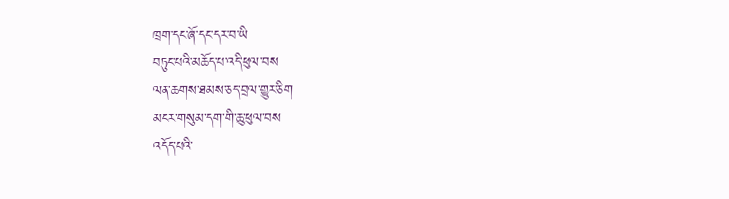ཁྲག་དང་ཞོ་དང་དར་བ་ཡི
བཏུང་པའི་མཆོད་པ་འདི་ཕུལ་བས
ལན་ཆགས་ཐམས་ཅད་བྲལ་གྱུར་ཅིག
མངར་གསུམ་དག་གི་ཆུ་ཕུལ་བས
འདོད་པའི་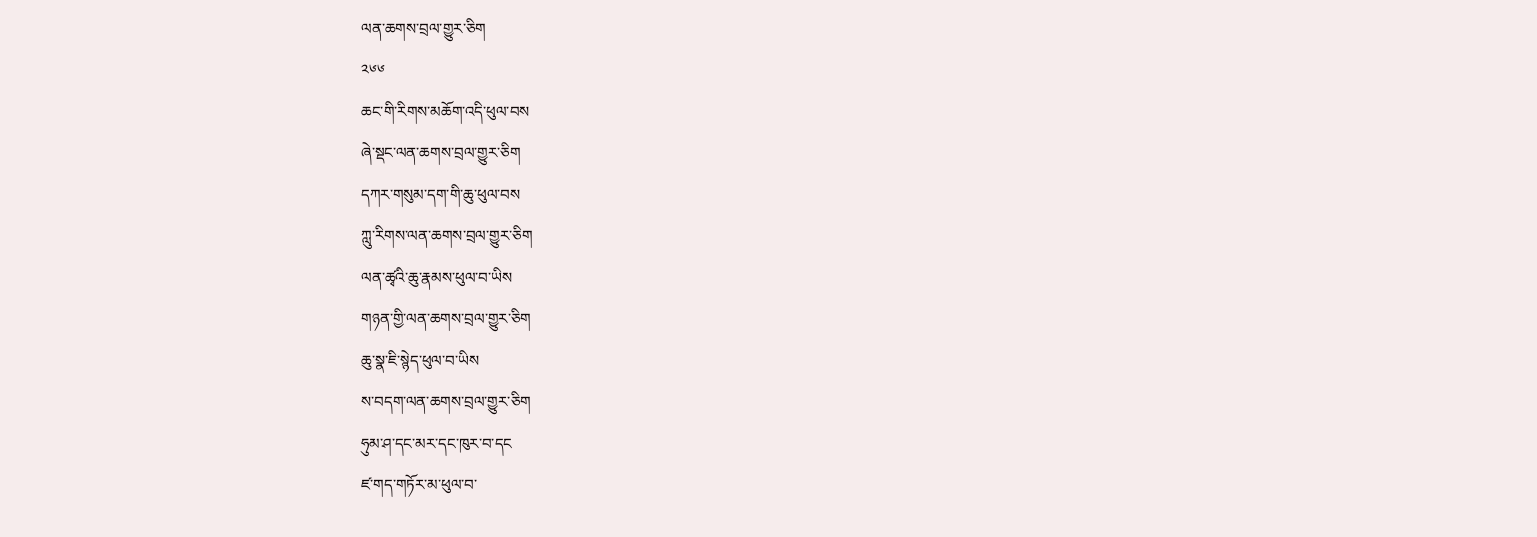ལན་ཆགས་བྲལ་གྱུར་ཅིག
༢༦༦
ཆང་གི་རིགས་མཆོག་འདི་ཕུལ་བས
ཞེ་སྡང་ལན་ཆགས་བྲལ་གྱུར་ཅིག
དཀར་གསུམ་དག་གི་ཆུ་ཕུལ་བས
ཀླུ་རིགས་ལན་ཆགས་བྲལ་གྱུར་ཅིག
ལན་ཚྭའི་ཆུ་རྣམས་ཕུལ་བ་ཡིས
གཉན་གྱི་ལན་ཆགས་བྲལ་གྱུར་ཅིག
ཆུ་སྣ་ཇི་སྙེད་ཕུལ་བ་ཡིས
ས་བདག་ལན་ཆགས་བྲལ་གྱུར་ཅིག
ཧུམ་ཤ་དང་མར་དང་ཁུར་བ་དང
ཛ་གད་གཏོར་མ་ཕུལ་བ་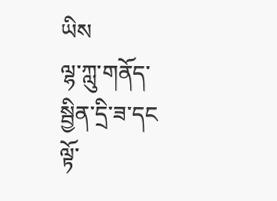ཡིས
ལྷ་ཀླུ་གནོད་སྦྱིན་དྲི་ཟ་དང
ལྟོ་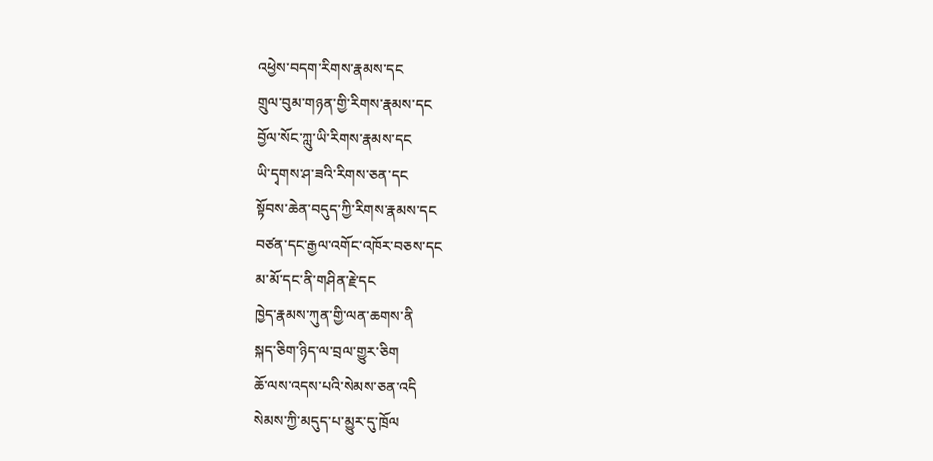འཕྱེས་བདག་རིགས་རྣམས་དང
གྲུལ་བུམ་གཉན་གྱི་རིགས་རྣམས་དང
བྱོལ་སོང་ཀླུ་ཡི་རིགས་རྣམས་དང
ཡི་དྭགས་ཤ་ཟའི་རིགས་ཅན་དང
སྟོབས་ཆེན་བདུད་ཀྱི་རིགས་རྣམས་དང
བཙན་དང་རྒྱལ་འགོང་འཁོར་བཅས་དང
མ་མོ་དང་ནི་གཤིན་རྗེ་དང
ཁྱེད་རྣམས་ཀུན་གྱི་ལན་ཆགས་ནི
སྐད་ཅིག་ཉིད་ལ་བྲལ་གྱུར་ཅིག
ཆོ་ལས་འདས་པའི་སེམས་ཅན་འདི
སེམས་ཀྱི་མདུད་པ་མྱུར་དུ་ཁྲོལ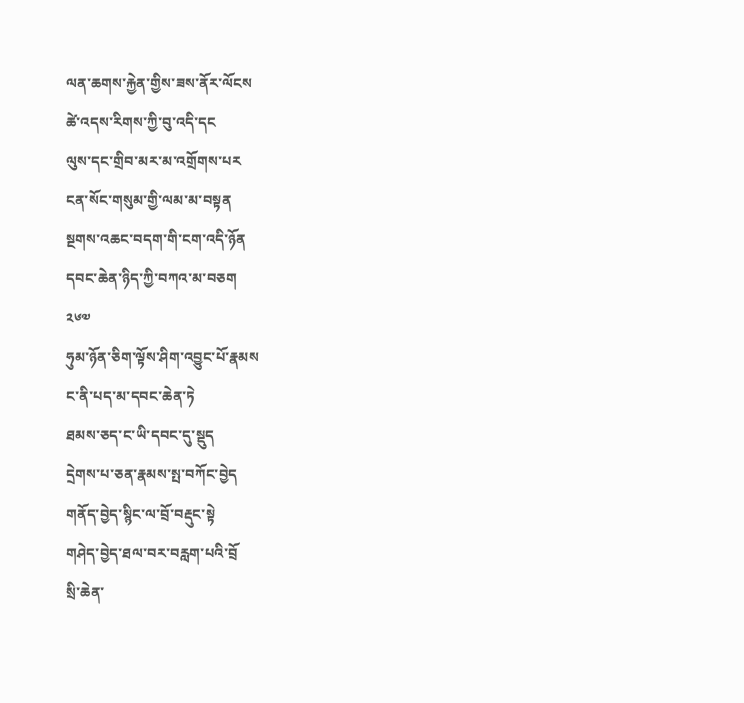ལན་ཆགས་རྐྱེན་གྱིས་ཟས་ནོར་ལོངས
ཚེ་འདས་རིགས་ཀྱི་བུ་འདི་དང
ལུས་དང་གྲིབ་མར་མ་འགྲོགས་པར
ངན་སོང་གསུམ་གྱི་ལམ་མ་བསྟན
སྔགས་འཆང་བདག་གི་ངག་འདི་ཉོན
དབང་ཆེན་ཉིད་ཀྱི་བཀའ་མ་བཅག
༢༦༧
ཧུམ་ཉོན་ཅིག་ལྟོས་ཤིག་འབྱུང་པོ་རྣམས
ང་ནི་པད་མ་དབང་ཆེན་ཏེ
ཐམས་ཅད་ང་ཡི་དབང་དུ་སྡུད
དྲེགས་པ་ཅན་རྣམས་སྤ་བཀོང་བྱེད
གནོད་བྱེད་སྙིང་ལ་བྲོ་བརྡུང་སྟེ
གཤེད་བྱེད་ཐལ་བར་བརླག་པའི་བྲོ
སྲི་ཆེན་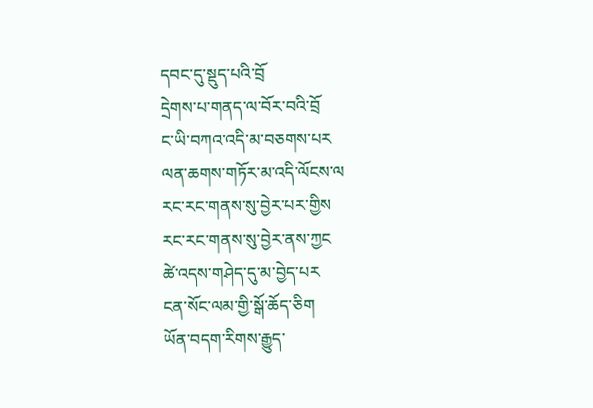དབང་དུ་སྡུད་པའི་བྲོ
དྲེགས་པ་གནད་ལ་བོར་བའི་བྲོ
ང་ཡི་བཀའ་འདི་མ་བཅགས་པར
ལན་ཆགས་གཏོར་མ་འདི་ལོངས་ལ
རང་རང་གནས་སུ་བྱེར་པར་གྱིས
རང་རང་གནས་སུ་བྱེར་ནས་ཀྱང
ཚེ་འདས་གཤེད་དུ་མ་བྱེད་པར
ངན་སོང་ལམ་གྱི་སྒོ་ཆོད་ཅིག
ཡོན་བདག་རིགས་རྒྱུད་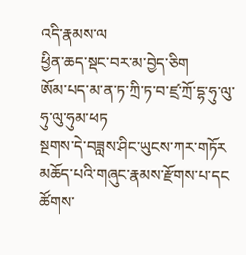འདི་རྣམས་ལ
ཕྱིན་ཆད་སྡང་བར་མ་བྱེད་ཅིག
ཨོམ་པད་མ་ན་ཏ་ཀྲི་ཏ་བ་ཛྲ་ཀྲོ་དྷ་ཧུ་ལུ་ཧུ་ལུ་ཧུམ་ཕཏ
སྔགས་དེ་བཟླས་ཤིང་ཡུངས་ཀར་གཏོར
མཆོད་པའི་གཞུང་རྣམས་རྫོགས་པ་དང
ཚོགས་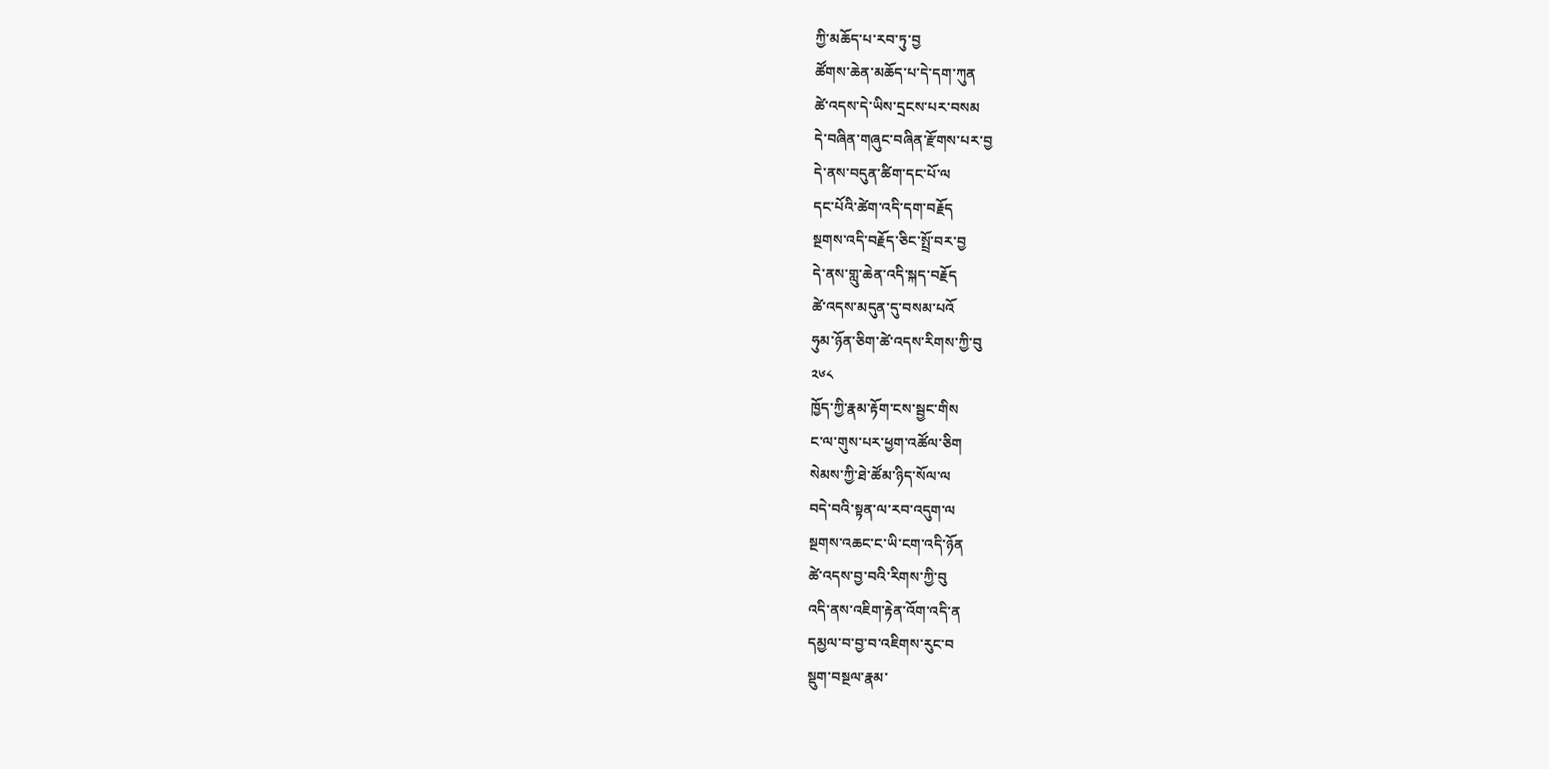ཀྱི་མཆོད་པ་རབ་ཏུ་བྱ
ཚོགས་ཆེན་མཆོད་པ་དེ་དག་ཀུན
ཚེ་འདས་དེ་ཡིས་དྲངས་པར་བསམ
དེ་བཞིན་གཞུང་བཞིན་རྫོགས་པར་བྱ
དེ་ནས་བདུན་ཚིག་དང་པོ་ལ
དང་པོའི་ཚེག་འདི་དག་བརྗོད
སྔགས་འདི་བརྗོད་ཅིང་སྤྲོ་བར་བྱ
དེ་ནས་གླུ་ཆེན་འདི་སྐད་བརྗོད
ཚེ་འདས་མདུན་དུ་བསམ་པའོ
ཧུམ་ཉོན་ཅིག་ཚེ་འདས་རིགས་ཀྱི་བུ
༢༦༨
ཁྱོད་ཀྱི་རྣམ་རྟོག་ངས་སྦྱང་གིས
ང་ལ་གུས་པར་ཕྱག་འཚོལ་ཅིག
སེམས་ཀྱི་ཐེ་ཚོམ་ཉིད་སོལ་ལ
བདེ་བའི་སྟན་ལ་རབ་འདུག་ལ
སྔགས་འཆང་ང་ཡི་ངག་འདི་ཉོན
ཚེ་འདས་བྱ་བའི་རིགས་ཀྱི་བུ
འདི་ནས་འཇིག་རྟེན་འོག་འདི་ན
དམྱལ་བ་བྱ་བ་འཇིགས་རུང་བ
སྡུག་བསྔལ་རྣམ་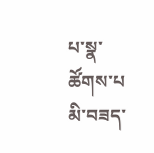པ་སྣ་ཚོགས་པ
མི་བཟད་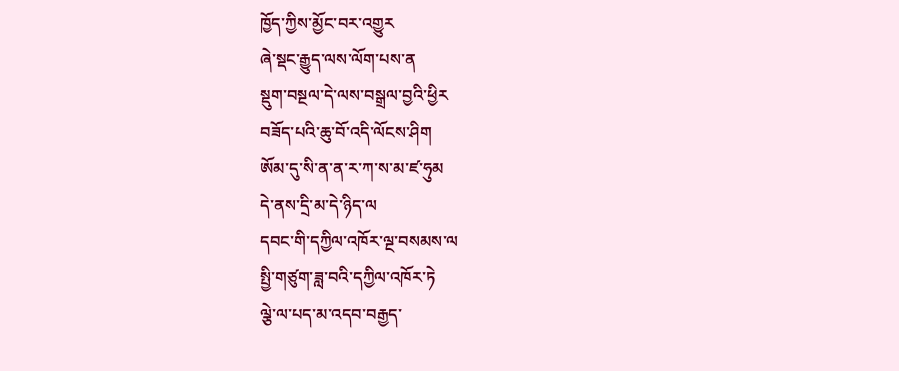ཁྱོད་ཀྱིས་མྱོང་བར་འགྱུར
ཞེ་སྡང་རྒྱུད་ལས་ལོག་པས་ན
སྡུག་བསྔལ་དེ་ལས་བསྒྲལ་བྱའི་ཕྱིར
བཟོད་པའི་ཆུ་བོ་འདི་ལོངས་ཤིག
ཨོམ་དུ་སི་ན་ན་ར་ཀ་ས་མ་ཛ་ཧུམ
དེ་ནས་དྲི་མ་དེ་ཉིད་ལ
དབང་གི་དཀྱིལ་འཁོར་ལྔ་བསམས་ལ
སྤྱི་གཙུག་ཟླ་བའི་དཀྱིལ་འཁོར་ཏེ
ལྕེ་ལ་པད་མ་འདབ་བརྒྱད་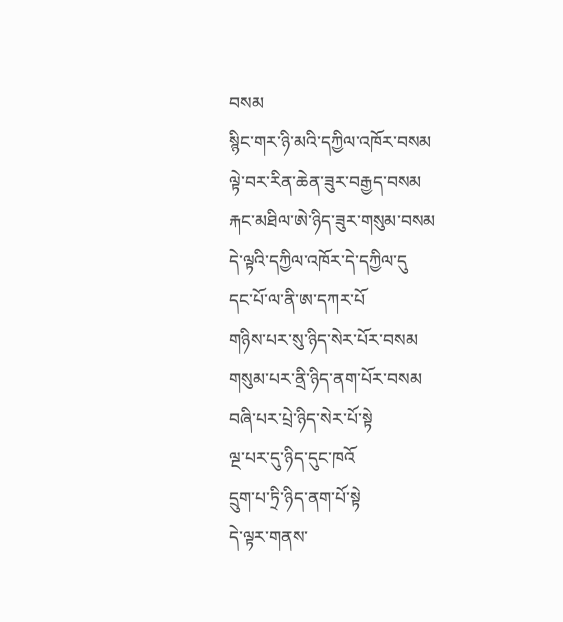བསམ
སྙིང་གར་ཉི་མའི་དཀྱིལ་འཁོར་བསམ
ལྟེ་བར་རིན་ཆེན་ཟུར་བརྒྱད་བསམ
རྐང་མཐིལ་ཨེ་ཉིད་ཟུར་གསུམ་བསམ
དེ་ལྟའི་དཀྱིལ་འཁོར་དེ་དཀྱིལ་དུ
དང་པོ་ལ་ནི་ཨ་དཀར་པོ
གཉིས་པར་སུ་ཉིད་སེར་པོར་བསམ
གསུམ་པར་ནྲི་ཉིད་ནག་པོར་བསམ
བཞི་པར་པྲེ་ཉིད་སེར་པོ་སྟེ
ལྔ་པར་དུ་ཉིད་དུང་ཁའོ
དྲུག་པ་ཏྲི་ཉིད་ནག་པོ་སྟེ
དེ་ལྟར་གནས་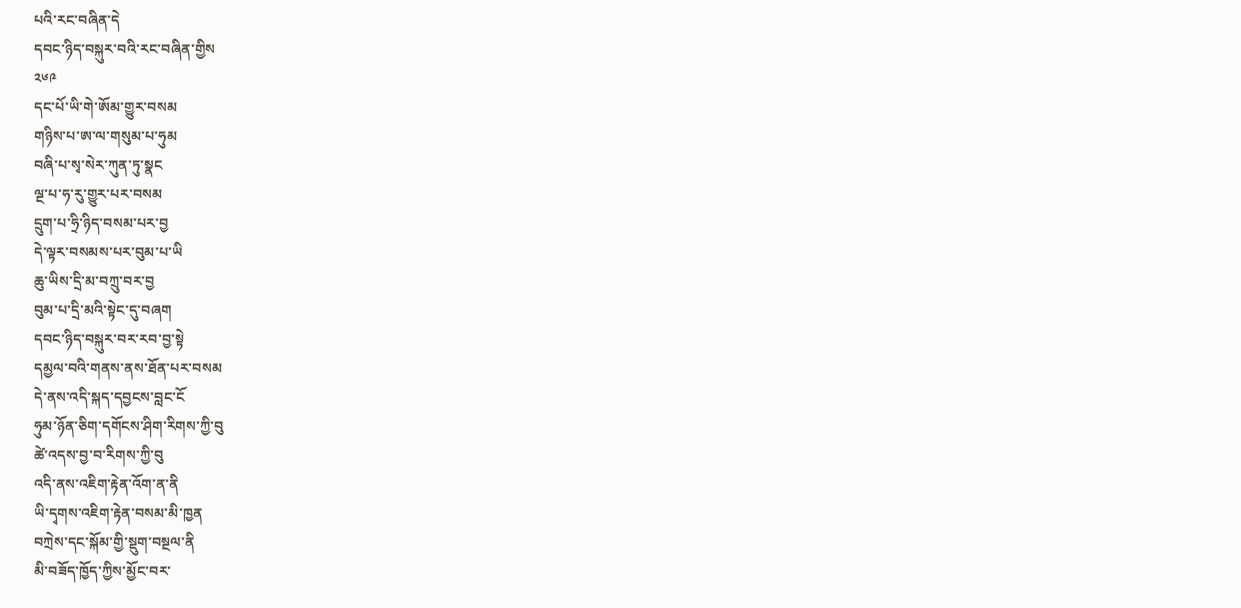པའི་རང་བཞིན་དེ
དབང་ཉིད་བསྐུར་བའི་རང་བཞིན་གྱིས
༢༦༩
དང་པོ་ཡི་གེ་ཨོམ་གྱུར་བསམ
གཉིས་པ་ཨ་ལ་གསུམ་པ་ཧུམ
བཞི་པ་སྭ་སེར་ཀུན་ཏུ་སྣང
ལྔ་པ་ཧ་རུ་གྱུར་པར་བསམ
དྲུག་པ་ཧྲི་ཉིད་བསམ་པར་བྱ
དེ་ལྟར་བསམས་པར་བུམ་པ་ཡི
ཆུ་ཡིས་དྲི་མ་བཀྲུ་བར་བྱ
བུམ་པ་དྲི་མའི་སྟེང་དུ་བཞག
དབང་ཉིད་བསྐུར་བར་རབ་བྱ་སྟེ
དམྱལ་བའི་གནས་ནས་ཐོན་པར་བསམ
དེ་ནས་འདི་སྐད་དབྱངས་བླང་ངོ
ཧུམ་ཉོན་ཅིག་དགོངས་ཤིག་རིགས་ཀྱི་བུ
ཚེ་འདས་བྱ་བ་རིགས་ཀྱི་བུ
འདི་ནས་འཇིག་རྟེན་འོག་ན་ནི
ཡི་དྭགས་འཇིག་རྟེན་བསམ་མི་ཁྱན
བཀྲེས་དང་སྐོམ་གྱི་སྡུག་བསྔལ་ནི
མི་བཟོད་ཁྱོད་ཀྱིས་མྱོང་བར་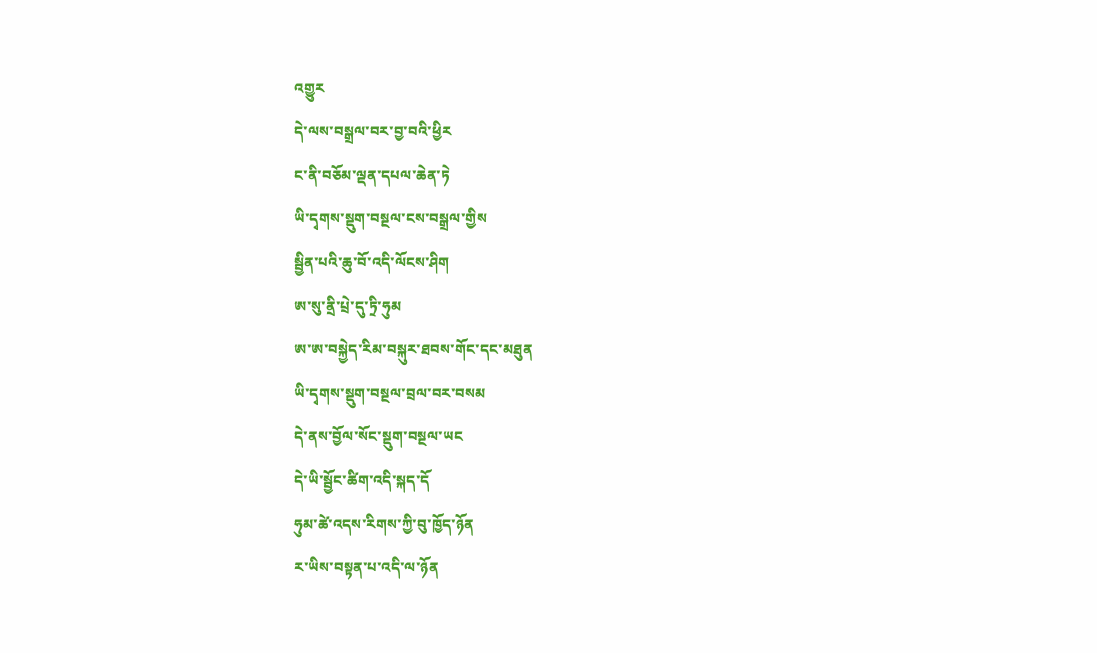འགྱུར
དེ་ལས་བསྒྲལ་བར་བྱ་བའི་ཕྱིར
ང་ནི་བཅོམ་ལྡན་དཔལ་ཆེན་ཏེ
ཡི་དྭགས་སྡུག་བསྔལ་ངས་བསྒྲལ་གྱིས
སྦྱིན་པའི་ཆུ་བོ་འདི་ལོངས་ཤིག
ཨ་སུ་ནྲི་པྲེ་དུ་ཏྲི་ཧུམ
ཨ་ཨ་བསྐྱེད་རིམ་བསྐུར་ཐབས་གོང་དང་མཐུན
ཡི་དྭགས་སྡུག་བསྔལ་བྲལ་བར་བསམ
དེ་ནས་བྱོལ་སོང་སྡུག་བསྔལ་ཡང
དེ་ཡི་སྦྱོང་ཚིག་འདི་སྐད་དོ
ཧུམ་ཚེ་འདས་རིགས་ཀྱི་བུ་ཁྱོད་ཉོན
ར་ཡིས་བསྟན་པ་འདི་ལ་ཉོན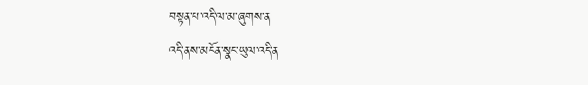བསྟན་པ་འདི་ལ་མ་ཞུགས་ན
འདི་ནས་མངོན་སྣང་ཡུལ་འདི་ན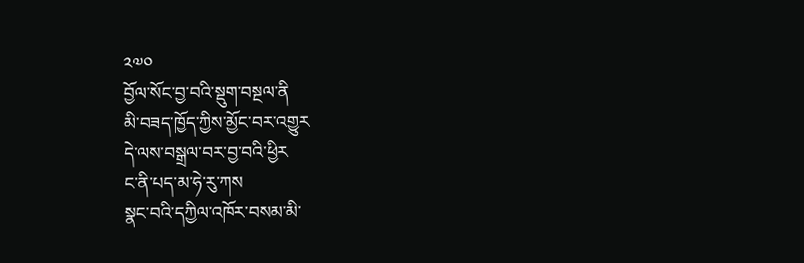༢༧༠
བྱོལ་སོང་བྱ་བའི་སྡུག་བསྔལ་ནི
མི་བཟད་ཁྱོད་ཀྱིས་མྱོང་བར་འགྱུར
དེ་ལས་བསྒྲལ་བར་བྱ་བའི་ཕྱིར
ང་ནི་པད་མ་ཧེ་རུ་ཀས
སྣང་བའི་དཀྱིལ་འཁོར་བསམ་མི་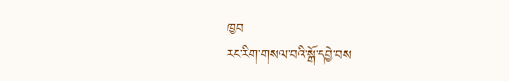ཁྱབ
རང་རིག་གསལ་བའི་སྒོ་དབྱེ་བས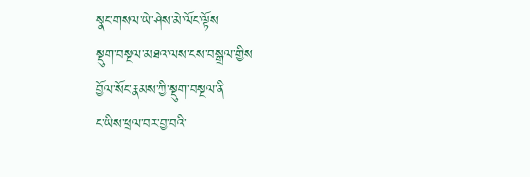སྣང་གསལ་ཡེ་ཤེས་མེ་ལོང་ལྟོས
སྡུག་བསྔལ་མཐའ་ལས་ངས་བསྒྲལ་གྱིས
བྱོལ་སོང་རྣམས་ཀྱི་སྡུག་བསྔལ་ནི
ང་ཡིས་ཕྲལ་བར་བྱ་བའི་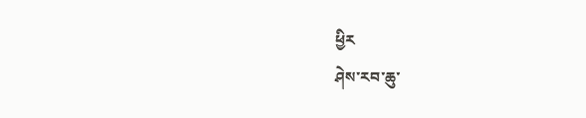ཕྱིར
ཤེས་རབ་ཆུ་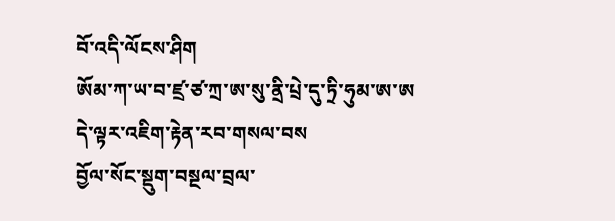བོ་འདི་ལོངས་ཤིག
ཨོམ་ཀ་ཡ་བ་ཛྲ་ཙ་ཀྲ་ཨ་སུ་ནྲི་པྲེ་དུ་ཏྲི་ཧུམ་ཨ་ཨ
དེ་ལྟར་འཇིག་རྟེན་རབ་གསལ་བས
བྱོལ་སོང་སྡུག་བསྔལ་བྲལ་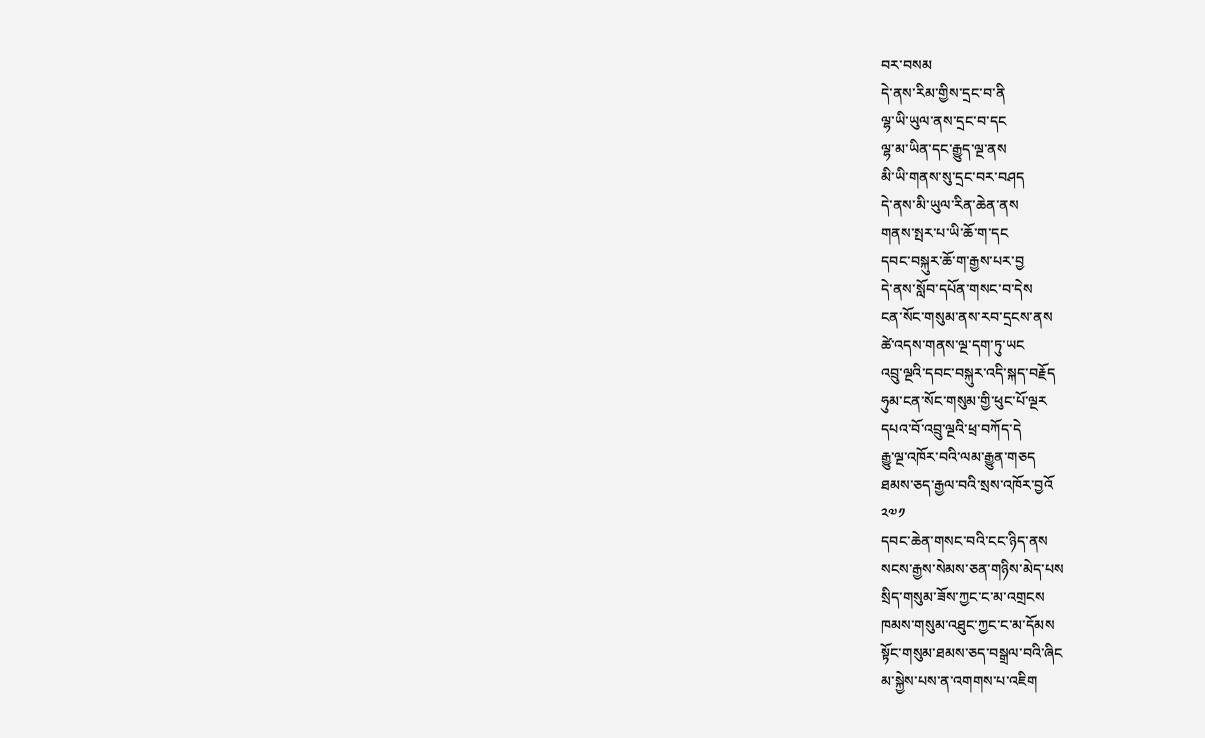བར་བསམ
དེ་ནས་རིམ་གྱིས་དྲང་བ་ནི
ལྷ་ཡི་ཡུལ་ནས་དྲང་བ་དང
ལྷ་མ་ཡིན་དང་རྒྱུད་ལྔ་ནས
མི་ཡི་གནས་སུ་དྲང་བར་བཤད
དེ་ནས་མི་ཡུལ་རིན་ཆེན་ནས
གནས་སྤར་པ་ཡི་ཆོ་ག་དང
དབང་བསྐུར་ཆོ་ག་རྒྱས་པར་བྱ
དེ་ནས་སློབ་དཔོན་གསང་བ་དེས
ངན་སོང་གསུམ་ནས་རབ་དྲངས་ནས
ཚེ་འདས་གནས་ལྔ་དག་ཏུ་ཡང
འབྲུ་ལྔའི་དབང་བསྐུར་འདི་སྐད་བརྗོད
ཧུམ་ངན་སོང་གསུམ་གྱི་ཕུང་པོ་ལྔར
དཔའ་བོ་འབྲུ་ལྔའི་ཕྲ་བཀོད་དེ
རྒྱུ་ལྔ་འཁོར་བའི་ལམ་རྒྱུན་གཅད
ཐམས་ཅད་རྒྱལ་བའི་སྲས་འཁོར་བྱའོ
༢༧༡
དབང་ཆེན་གསང་བའི་ངང་ཉིད་ནས
སངས་རྒྱས་སེམས་ཅན་གཉིས་མེད་པས
སྲིད་གསུམ་ཟོས་ཀྱང་ང་མ་འགྲངས
ཁམས་གསུམ་འཐུང་ཀྱང་ང་མ་དོམས
སྟོང་གསུམ་ཐམས་ཅད་བསྒྲལ་བའི་ཞིང
མ་སྐྱེས་པས་ན་འགགས་པ་འཇིག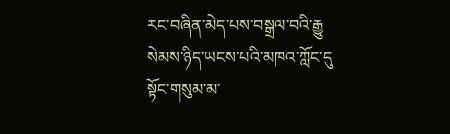རང་བཞིན་མེད་པས་བསྒྲལ་བའི་རྒྱུ
སེམས་ཉིད་ཡངས་པའི་མཁའ་ཀློང་དུ
སྟོང་གསུམ་མ་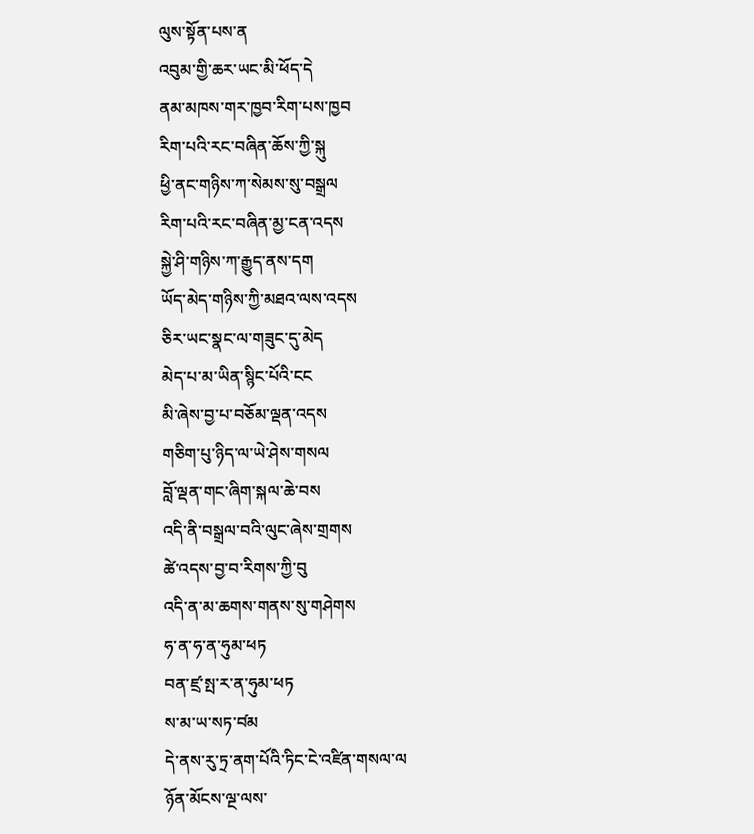ལུས་སྟོན་པས་ན
འབུམ་གྱི་ཆར་ཡང་མི་ཕོད་དེ
ནམ་མཁས་གར་ཁྱབ་རིག་པས་ཁྱབ
རིག་པའི་རང་བཞིན་ཆོས་ཀྱི་སྐུ
ཕྱི་ནང་གཉིས་ཀ་སེམས་སུ་བསྒྲལ
རིག་པའི་རང་བཞིན་མྱ་ངན་འདས
སྐྱེ་ཤི་གཉིས་ཀ་རྒྱུད་ནས་དག
ཡོད་མེད་གཉིས་ཀྱི་མཐའ་ལས་འདས
ཅིར་ཡང་སྣང་ལ་གཟུང་དུ་མེད
མེད་པ་མ་ཡིན་སྙིང་པོའི་ངང
མི་ཞེས་བྱ་པ་བཅོམ་ལྡན་འདས
གཅིག་པུ་ཉིད་ལ་ཡེ་ཤེས་གསལ
བློ་ལྡན་གང་ཞིག་སྐལ་ཆེ་བས
འདི་ནི་བསྒྲལ་བའི་ལུང་ཞེས་གྲགས
ཚེ་འདས་བྱ་བ་རིགས་ཀྱི་བུ
འདི་ན་མ་ཆགས་གནས་སུ་གཤེགས
ཧ་ན་ཧ་ན་ཧུམ་ཕཏ
བན་ཛྲ་སྤ་ར་ན་ཧུམ་ཕཏ
ས་མ་ཡ་སཏ་བ༹མ
དེ་ནས་རུ་ཏྲ་ནག་པོའི་ཏིང་ངེ་འཛིན་གསལ་ལ
ཉོན་མོངས་ལྔ་ལས་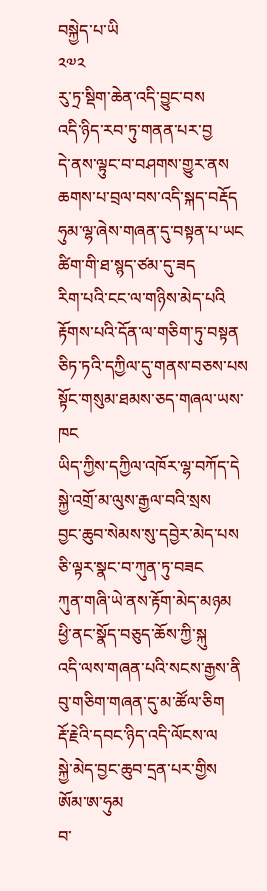བསྐྱེད་པ་ཡི
༢༧༢
རུ་ཏྲ་སྡིག་ཆེན་འདི་བྱུང་བས
འདི་ཉིད་རབ་ཏུ་གནན་པར་བྱ
དེ་ནས་ལྟུང་བ་བཤགས་གྱུར་ནས
ཆགས་པ་བྲལ་བས་འདི་སྐད་བརྡོད
ཧུམ་ལྷ་ཞེས་གཞན་དུ་བསྟན་པ་ཡང
ཚིག་གི་ཐ་སྙད་ཙམ་དུ་ཟད
རིག་པའི་ངང་ལ་གཉིས་མེད་པའི
རྟོགས་པའི་དོན་ལ་གཅིག་ཏུ་བསྟན
ཅིཏ་ཏའི་དཀྱིལ་དུ་གནས་བཅས་པས
སྟོང་གསུམ་ཐམས་ཅད་གཞལ་ཡས་ཁང
ཡིད་ཀྱིས་དཀྱིལ་འཁོར་ལྷ་བཀོད་དེ
སྐྱེ་འགྲོ་མ་ལུས་རྒྱལ་བའི་སྲས
བྱང་ཆུབ་སེམས་སུ་དབྱེར་མེད་པས
ཅི་ལྟར་སྣང་བ་ཀུན་ཏུ་བཟང
ཀུན་གཞི་ཡེ་ནས་རྟོག་མེད་མཉམ
ཕྱི་ནང་སྣོད་བཅུད་ཆོས་ཀྱི་སྐུ
འདི་ལས་གཞན་པའི་སངས་རྒྱས་ནི
བུ་གཅིག་གཞན་དུ་མ་ཚོལ་ཅིག
རྡོ་རྗེའི་དབང་ཉིད་འདི་ལོངས་ལ
སྐྱེ་མེད་བྱང་ཆུབ་དྲན་པར་གྱིས
ཨོམ་ཨ་ཧུམ
བ་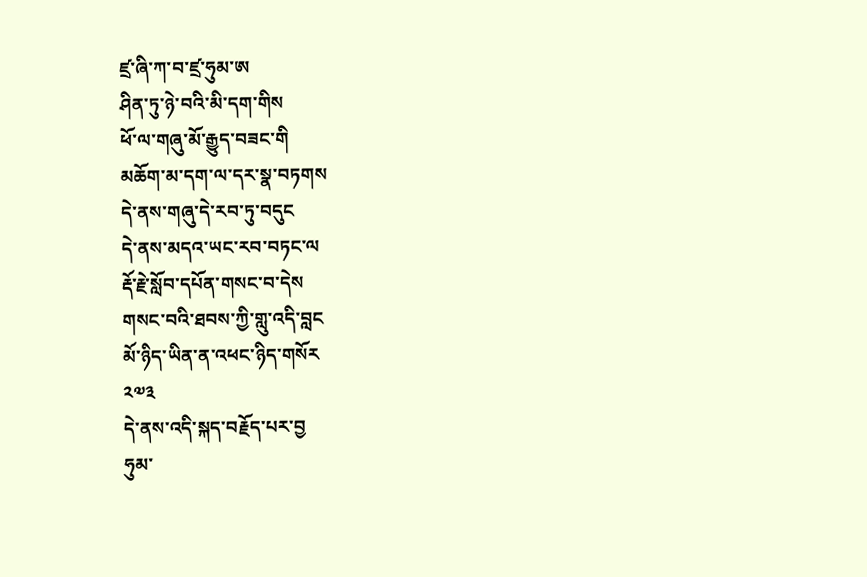ཛྲ་ཞི་ཀ་བ་ཛྲ་ཧུམ་ཨ
ཤིན་ཏུ་ཉེ་བའི་མི་དག་གིས
ཕོ་ལ་གཞུ་མོ་རྒྱུད་བཟང་གི
མཆོག་མ་དག་ལ་དར་སྣ་བཏགས
དེ་ནས་གཞུ་དེ་རབ་ཏུ་བདུང
དེ་ནས་མདའ་ཡང་རབ་བཏང་ལ
རྡོ་རྗེ་སློབ་དཔོན་གསང་བ་དེས
གསང་བའི་ཐབས་ཀྱི་གླུ་འདི་བླང
མོ་ཉིད་ཡིན་ན་འཕང་ཉིད་གསོར
༢༧༣
དེ་ནས་འདི་སྐད་བརྗོད་པར་བྱ
ཧུམ་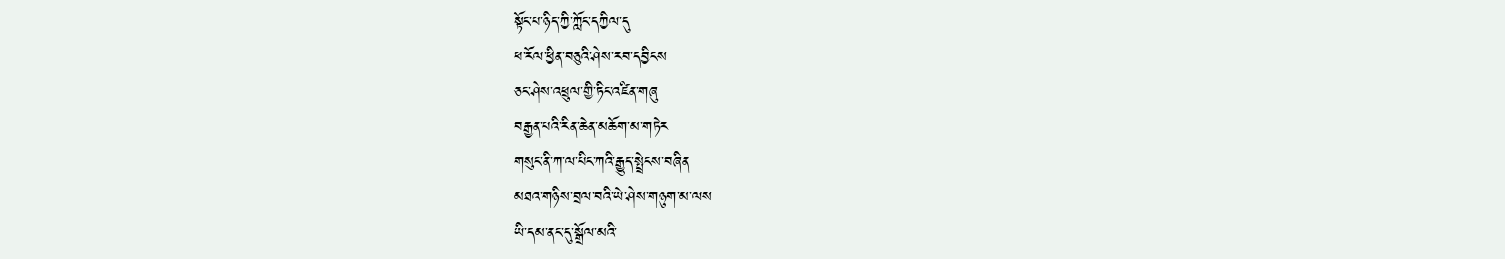སྟོང་པ་ཉིད་ཀྱི་ཀློང་དཀྱིལ་དུ
ཕ་རོལ་ཕྱིན་བཅུའི་ཤེས་རབ་དབྱིངས
ཅང་ཤེས་འཕྲུལ་གྱི་ཏིང་འཛིན་གཞུ
བརྒྱན་པའི་རིན་ཆེན་མཆོག་མ་གཏེར
གསུང་ནི་ཀ་ལ་པིང་ཀའི་རྒྱུད་སྤྲེངས་བཞིན
མཐའ་གཉིས་བྲལ་བའི་ཡེ་ཤེས་གཉུག་མ་ལས
ཡི་དམ་ནང་དུ་སྒྲོལ་མའི་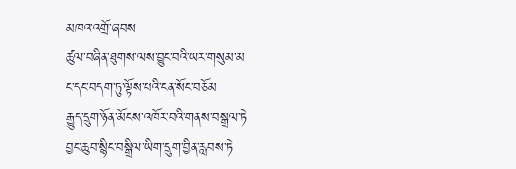མཁའ་འགྲོ་ཞབས
ཚུལ་བཞིན་ཐུགས་ལས་བྱུང་བའི་ཡར་གསུམ་མ
ང་དང་བདག་ཏུ་ལྟོས་པའི་ངན་སོང་བཅོམ
རྒྱུད་དྲུག་ཉོན་མོངས་འཁོར་བའི་གནས་བསྒྲལ་ཏེ
བྱང་ཆུབ་སྙིང་བསྒྲིལ་ཡིག་དྲུག་བྱིན་རླབས་ཏེ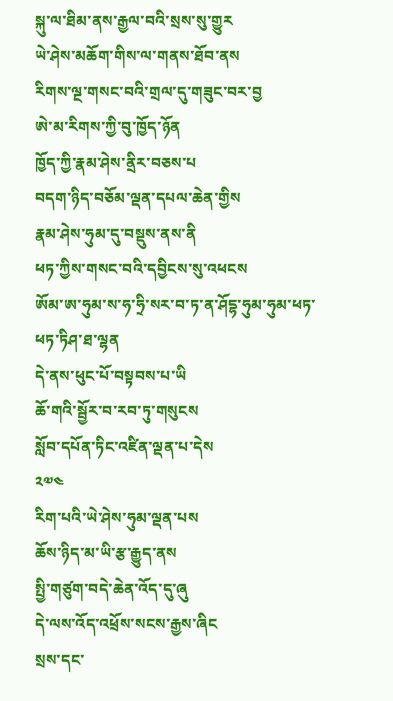སྐུ་ལ་ཐིམ་ནས་རྒྱལ་བའི་སྲས་སུ་གྱུར
ཡེ་ཤེས་མཆོག་གིས་ལ་གནས་ཐོབ་ནས
རིགས་ལྔ་གསང་བའི་གྲལ་དུ་གཟུང་བར་བྱ
ཨེ་མ་རིགས་ཀྱི་བུ་ཁྱོད་ཉོན
ཁྱོད་ཀྱི་རྣམ་ཤེས་ནྲིར་བཅས་པ
བདག་ཉིད་བཅོམ་ལྡན་དཔལ་ཆེན་གྱིས
རྣམ་ཤེས་ཧུམ་དུ་བསྡུས་ནས་ནི
ཕཏ་ཀྱིས་གསང་བའི་དབྱིངས་སུ་འཕངས
ཨོམ་ཨ་ཧུམ་ས་ཧ་ཧྲི་སར་བ་ཏ་ན་ཤོདྷ་ཧུམ་ཧུམ་ཕཏ་ཕཏ་ཏིཤ་ཐ་ལྷན
དེ་ནས་ཕུང་པོ་བསྟབས་པ་ཡི
ཆོ་གའི་སྦྱོར་བ་རབ་ཏུ་གསུངས
སློབ་དཔོན་ཏིང་འཛིན་ལྡན་པ་དེས
༢༧༤
རིག་པའི་ཡེ་ཤེས་ཧུམ་ལྡན་པས
ཆོས་ཉིད་མ་ཡི་རྩ་རྒྱུད་ནས
སྤྱི་གཙུག་བདེ་ཆེན་འོད་དུ་ཞུ
དེ་ལས་འོད་འཕྲོས་སངས་རྒྱས་ཞིང
སྲས་དང་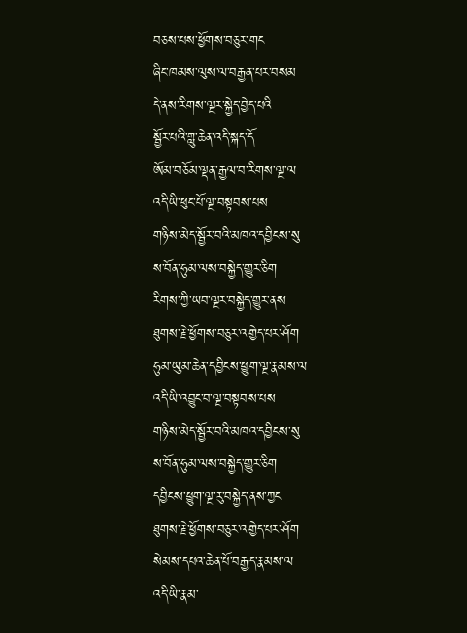བཅས་པས་ཕྱོགས་བཅུར་གང
ཞིང་ཁམས་ལུས་ལ་བརྒྱན་པར་བསམ
དེ་ནས་རིགས་ལྔར་སྐྱེད་བྱེད་པའི
སྦྱོར་པའི་གླུ་ཆེན་འདི་སྐད་དོ
ཨོམ་བཅོམ་ལྡན་རྒྱལ་བ་རིགས་ལྔ་ལ
འདི་ཡི་ཕུང་པོ་ལྔ་བསྟབས་པས
གཉིས་མེད་སྦྱོར་བའི་མཁའ་དབྱིངས་སུ
ས་བོན་ཧུམ་ལས་བསྐྱེད་གྱུར་ཅིག
རིགས་ཀྱི་ཡབ་ལྔར་བསྐྱེད་གྱུར་ནས
ཐུགས་རྗེ་ཕྱོགས་བཅུར་འགྱེད་པར་ཤོག
ཧུམ་ཡུམ་ཆེན་དབྱིངས་ཕྱུག་ལྔ་རྣམས་ལ
འདི་ཡི་འབྱུང་བ་ལྔ་བསྟབས་པས
གཉིས་མེད་སྦྱོར་བའི་མཁའ་དབྱིངས་སུ
ས་བོན་ཧུམ་ལས་བསྐྱེད་གྱུར་ཅིག
དབྱིངས་ཕྱུག་ལྔ་རུ་བསྐྱེད་ནས་ཀྱང
ཐུགས་རྗེ་ཕྱོགས་བཅུར་འགྱེད་པར་ཤོག
སེམས་དཔའ་ཆེན་པོ་བརྒྱད་རྣམས་ལ
འདི་ཡི་རྣམ་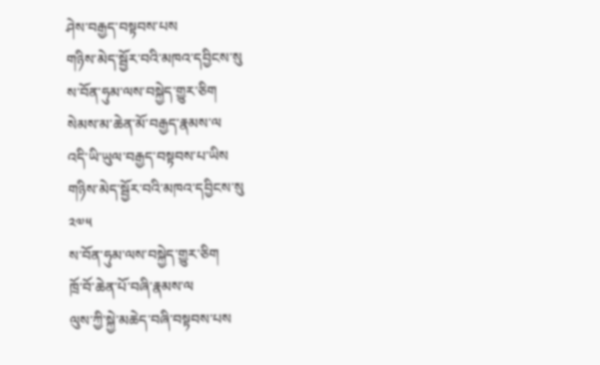ཤེས་བརྒྱད་བསྟབས་པས
གཉིས་མེད་སྦྱོར་བའི་མཁའ་དབྱིངས་སུ
ས་བོན་ཧུམ་ལས་བསྐྱེད་གྱུར་ཅིག
སེམས་མ་ཆེན་མོ་བརྒྱད་རྣམས་ལ
འདི་ཡི་ཡུལ་བརྒྱད་བསྟབས་པ་ཡིས
གཉིས་མེད་སྦྱོར་བའི་མཁའ་དབྱིངས་སུ
༢༧༥
ས་བོན་ཧུམ་ལས་བསྐྱེད་གྱུར་ཅིག
ཁྲོ་བོ་ཆེན་པོ་བཞི་རྣམས་ལ
ལུས་ཀྱི་སྐྱེ་མཆེད་བཞི་བསྟབས་པས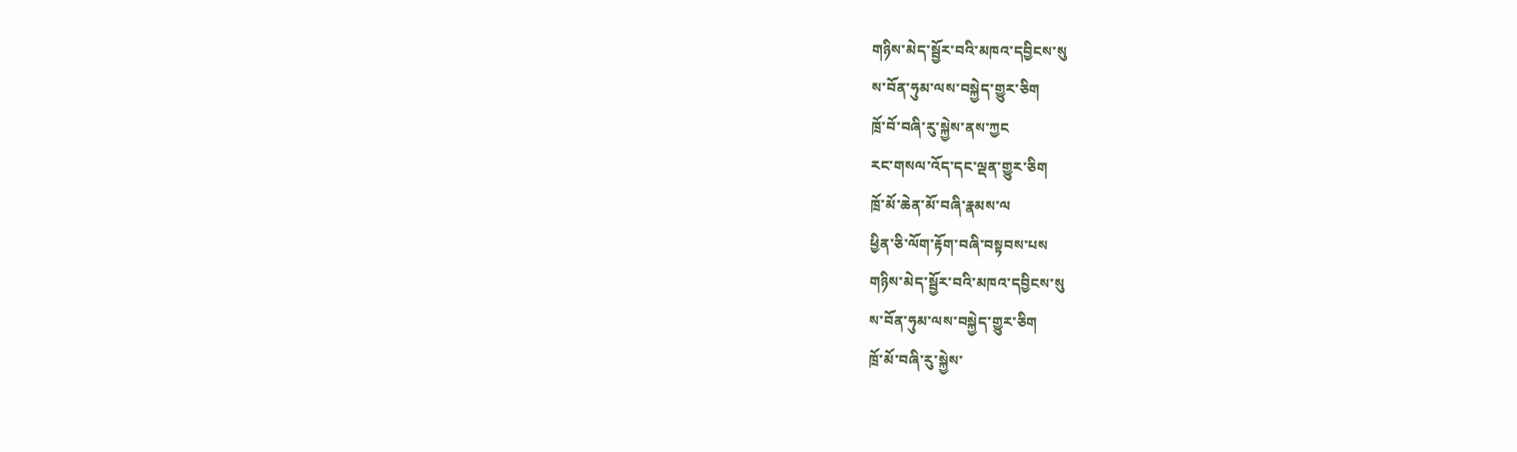གཉིས་མེད་སྦྱོར་བའི་མཁའ་དབྱིངས་སུ
ས་བོན་ཧུམ་ལས་བསྐྱེད་གྱུར་ཅིག
ཁྲོ་བོ་བཞི་རུ་སྐྱེས་ནས་ཀྱང
རང་གསལ་འོད་དང་ལྡན་གྱུར་ཅིག
ཁྲོ་མོ་ཆེན་མོ་བཞི་རྣམས་ལ
ཕྱིན་ཅི་ལོག་རྟོག་བཞི་བསྟབས་པས
གཉིས་མེད་སྦྱོར་བའི་མཁའ་དབྱིངས་སུ
ས་བོན་ཧུམ་ལས་བསྐྱེད་གྱུར་ཅིག
ཁྲོ་མོ་བཞི་རུ་སྐྱེས་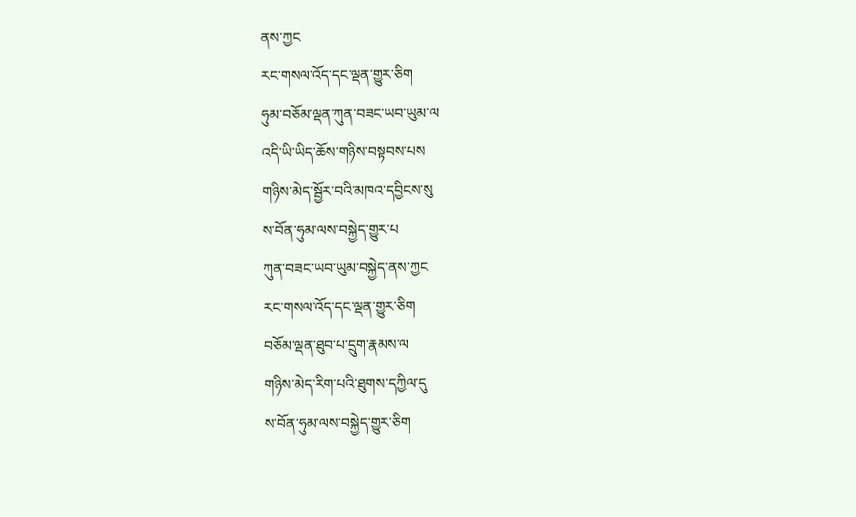ནས་ཀྱང
རང་གསལ་འོད་དང་ལྡན་གྱུར་ཅིག
ཧུམ་བཅོམ་ལྡན་ཀུན་བཟང་ཡབ་ཡུམ་ལ
འདི་ཡི་ཡིད་ཆོས་གཉིས་བསྟབས་པས
གཉིས་མེད་སྦྱོར་བའི་མཁའ་དབྱིངས་སུ
ས་བོན་ཧུམ་ལས་བསྐྱེད་གྱུར་པ
ཀུན་བཟང་ཡབ་ཡུམ་བསྐྱེད་ནས་ཀྱང
རང་གསལ་འོད་དང་ལྡན་གྱུར་ཅིག
བཅོམ་ལྡན་ཐུབ་པ་དྲུག་རྣམས་ལ
གཉིས་མེད་རིག་པའི་ཐུགས་དཀྱིལ་དུ
ས་བོན་ཧུམ་ལས་བསྐྱེད་གྱུར་ཅིག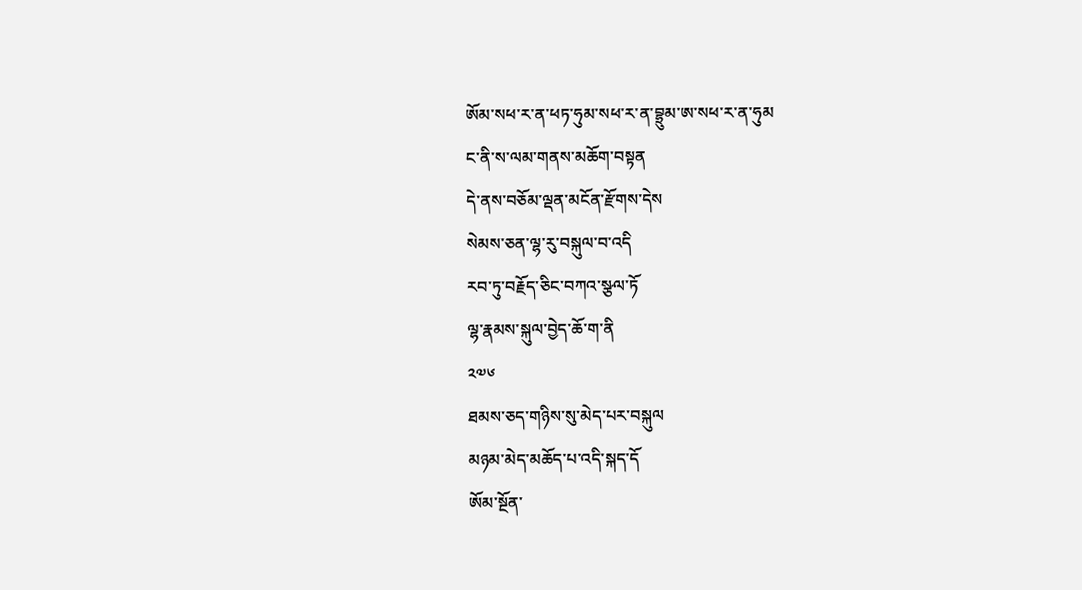ཨོམ་སཕ་ར་ན་ཕཏ་ཧུམ་སཕ་ར་ན་བྷྲུམ་ཨ་སཕ་ར་ན་ཧུམ
ང་ནི་ས་ལམ་གནས་མཆོག་བསྟན
དེ་ནས་བཅོམ་ལྡན་མངོན་རྫོགས་དེས
སེམས་ཅན་ལྷ་རུ་བསྐུལ་བ་འདི
རབ་ཏུ་བརྗོད་ཅིང་བཀའ་སྩལ་ཏོ
ལྷ་རྣམས་སྐུལ་བྱེད་ཆོ་ག་ནི
༢༧༦
ཐམས་ཅད་གཉིས་སུ་མེད་པར་བསྐུལ
མཉམ་མེད་མཆོད་པ་འདི་སྐད་དོ
ཨོམ་སྔོན་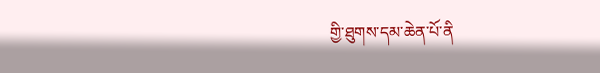གྱི་ཐུགས་དམ་ཆེན་པོ་ནི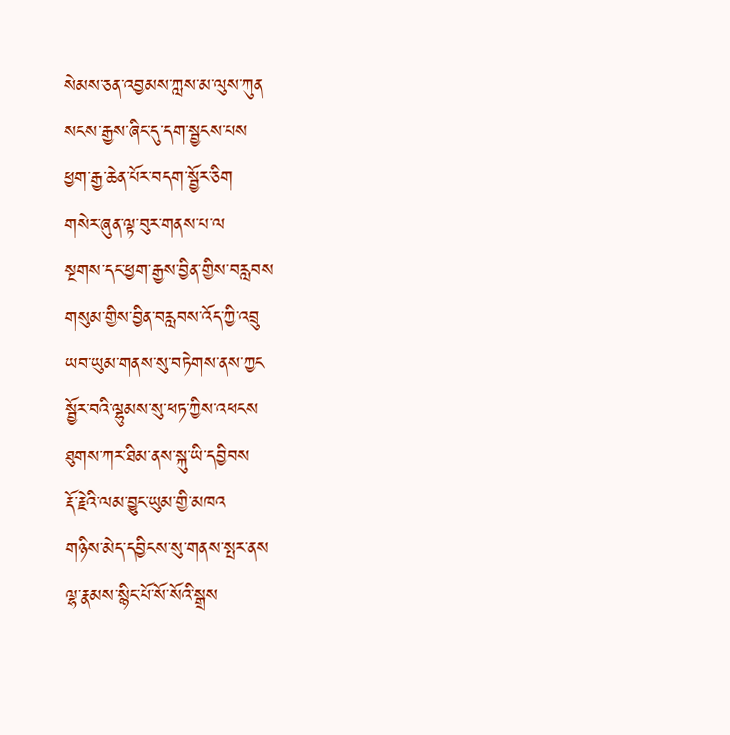སེམས་ཅན་འབྱམས་ཀླས་མ་ལུས་ཀུན
སངས་རྒྱས་ཞིང་དུ་དག་སྦྱངས་པས
ཕྱག་རྒྱ་ཆེན་པོར་བདག་སྦྱོར་ཅིག
གསེར་ཞུན་ལྟ་བུར་གནས་པ་ལ
སྔགས་དང་ཕྱག་རྒྱས་བྱིན་གྱིས་བརླབས
གསུམ་གྱིས་བྱིན་བརླབས་འོད་ཀྱི་འབྲུ
ཡབ་ཡུམ་གནས་སུ་བཏེགས་ནས་ཀྱང
སྦྱོར་བའི་ལྷུམས་སུ་ཕཏ་ཀྱིས་འཕངས
ཐུགས་ཀར་ཐིམ་ནས་སྐུ་ཡི་དབྱིབས
རྡོ་རྗེའི་ལམ་བྱུང་ཡུམ་གྱི་མཁའ
གཉིས་མེད་དབྱིངས་སུ་གནས་སྤར་ནས
ལྷ་རྣམས་སྙིང་པོ་སོ་སོའི་སྒྲས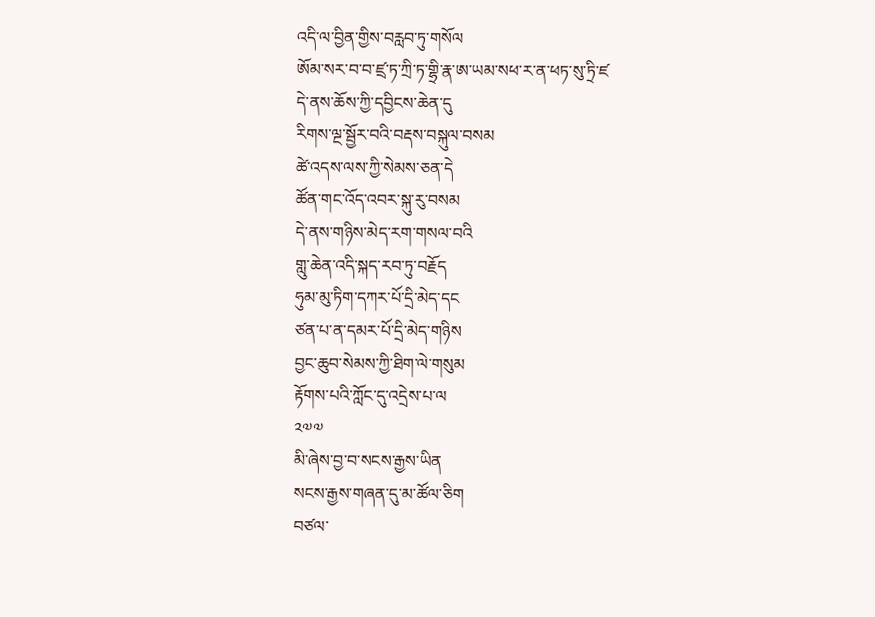འདི་ལ་བྱིན་གྱིས་བརླབ་ཏུ་གསོལ
ཨོམ་སར་བ་བ་ཛྲ་ཏ་ཀྲི་ཏ་གྷྲི་རྣ་ཨ་ཡམ་སཕ་ར་ན་ཕཏ་སུ་ཏྲི་ཛ
དེ་ནས་ཆོས་ཀྱི་དབྱིངས་ཆེན་དུ
རིགས་ལྔ་སྦྱོར་བའི་བརྡས་བསྐུལ་བསམ
ཚེ་འདས་ལས་ཀྱི་སེམས་ཅན་དེ
ཚོན་གང་འོད་འབར་སྐུ་རུ་བསམ
དེ་ནས་གཉིས་མེད་རག་གསལ་བའི
གླུ་ཆེན་འདི་སྐད་རབ་ཏུ་བརྗོད
ཧུམ་མུ་ཏིག་དཀར་པོ་དྲི་མེད་དང
ཙན་པ་ན་དམར་པོ་དྲི་མེད་གཉིས
བྱང་ཆུབ་སེམས་ཀྱི་ཐིག་ལེ་གསུམ
རྟོགས་པའི་ཀློང་དུ་འདྲེས་པ་ལ
༢༧༧
མི་ཞེས་བྱ་བ་སངས་རྒྱས་ཡིན
སངས་རྒྱས་གཞན་དུ་མ་ཚོལ་ཅིག
བཙལ་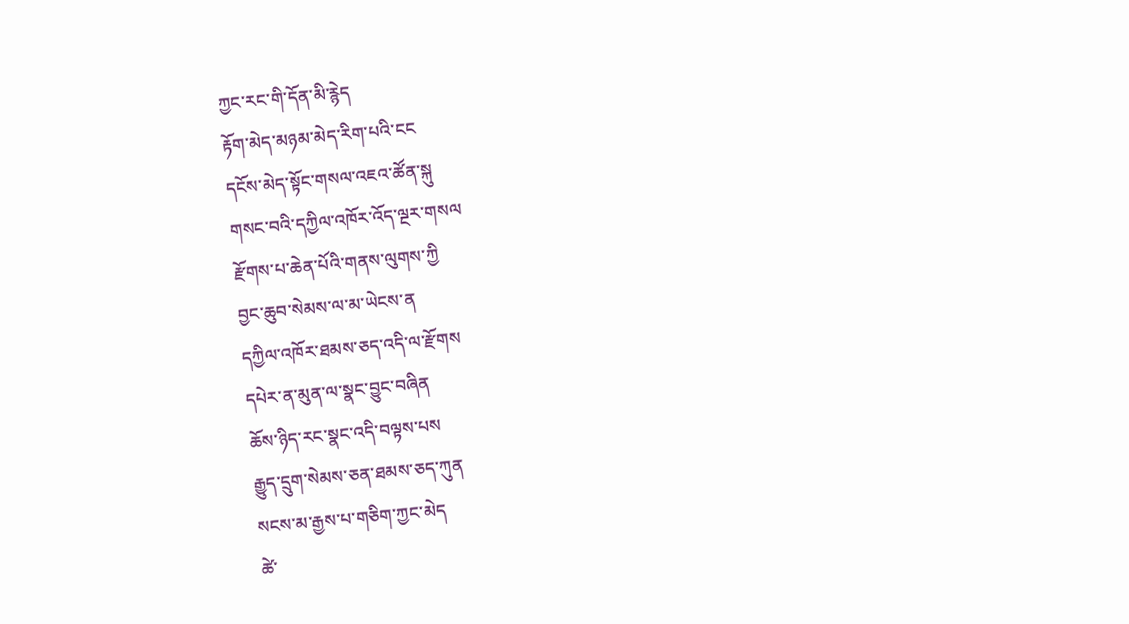ཀྱང་རང་གི་དོན་མི་རྙེད
རྟོག་མེད་མཉམ་མེད་རིག་པའི་ངང
དངོས་མེད་སྟོང་གསལ་འཇའ་ཚོན་སྐུ
གསང་བའི་དཀྱིལ་འཁོར་འོད་ལྔར་གསལ
རྫོགས་པ་ཆེན་པོའི་གནས་ལུགས་ཀྱི
བྱང་ཆུབ་སེམས་ལ་མ་ཡེངས་ན
དཀྱིལ་འཁོར་ཐམས་ཅད་འདི་ལ་རྫོགས
དཔེར་ན་མུན་ལ་སྣང་བྱུང་བཞིན
ཆོས་ཉིད་རང་སྣང་འདི་བལྟས་པས
རྒྱུད་དྲུག་སེམས་ཅན་ཐམས་ཅད་ཀུན
སངས་མ་རྒྱས་པ་གཅིག་ཀྱང་མེད
ཚེ་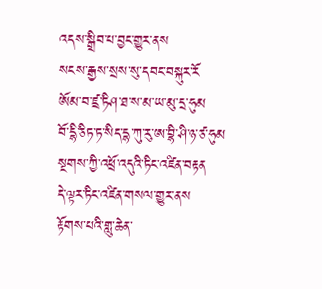འདས་སྒྲིབ་པ་བྱང་གྱུར་ནས
སངས་རྒྱས་སྲས་སུ་དབང་བསྐུར་རོ
ཨོམ་བ་ཛྲ་ཏིཤ་ཐ་ས་མ་ཡ་མུ་དྲ་ཧུམ
བོ་དྷི་ཅིཏ་ཏ་སིད་དྷ་ཀུ་རུ་ཨ་བྷི་ཤི་ཉ་ཙ་ཧུམ
སྔགས་ཀྱི་འཕྲོ་འདུའི་ཏིང་འཛིན་བརྟན
དེ་ལྟར་ཏིང་འཛིན་གསལ་གྱུར་ནས
རྟོགས་པའི་གླུ་ཆེན་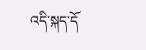འདི་སྐད་དོ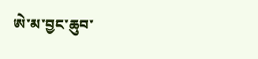ཨེ་མ་བྱང་ཆུབ་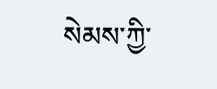སེམས་ཀྱི་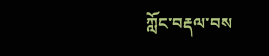ཀློང་བརྡལ་བས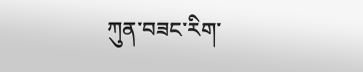ཀུན་བཟང་རིག་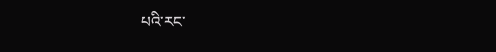པའི་རང་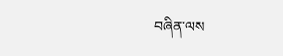བཞིན་ལས